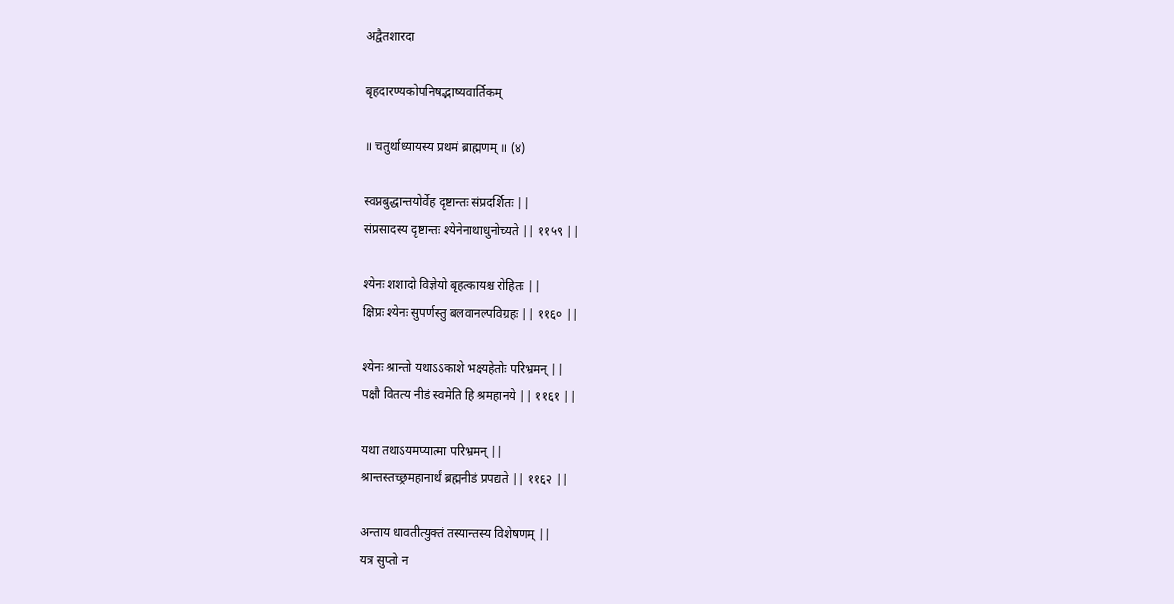अद्वैतशारदा

बृहदारण्यकोपनिषद्भाष्यवार्तिकम्

॥ चतुर्थाध्यायस्य प्रथमं ब्राह्मणम् ॥ (४)

स्वप्नबुद्धान्तयोर्वेह दृष्टान्तः संप्रदर्शितः ||
संप्रसादस्य दृष्टान्तः श्येनेनाथाधुनोच्यते || ११५९ ||

श्येनः शशादो विज्ञेयो बृहत्कायश्च रोहितः ||
क्षिप्रः श्येनः सुपर्णस्तु बलवानल्पविग्रहः || ११६० ||

श्येनः श्रान्तो यथाऽऽकाशे भक्ष्यहेतोः परिभ्रमन् ||
पक्षौ वितत्य नीडं स्वमेति हि श्रमहानये || ११६१ ||

यथा तथाऽयमप्यात्मा परिभ्रमन् ||
श्रान्तस्तच्छ्रमहानार्थं ब्रह्मनीडं प्रपद्यते || ११६२ ||

अन्ताय धावतीत्युक्तं तस्यान्तस्य विशेषणम् ||
यत्र सुप्तो न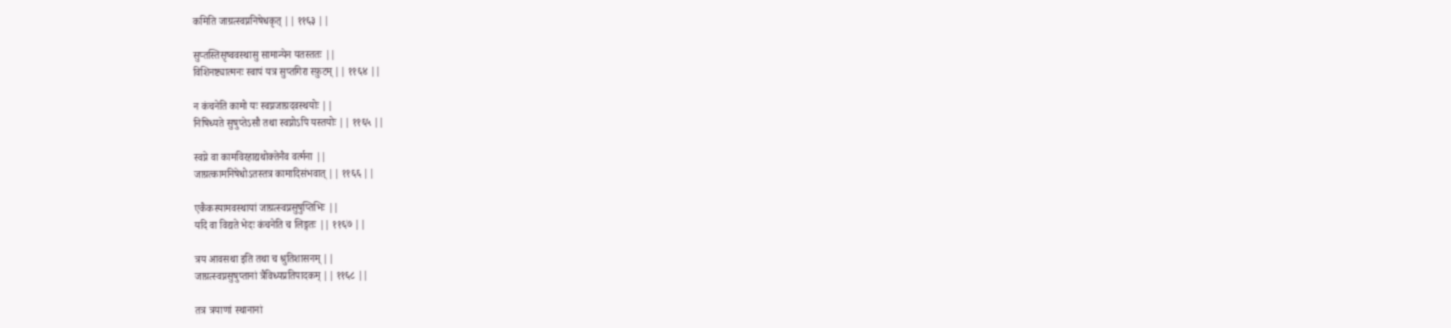कमिति जाग्रत्स्वप्ननिषेधकृत् || ११६३ ||

सुप्तस्तिसृष्ववस्थासु सामान्येन यतस्ततः ||
विशिनष्ट्यात्मनः स्वापं यत्र सुप्तगिरा स्फ़ुटम् || ११६४ ||

न कंचनेति कामो यः स्वप्नजाग्रदवस्थयोः ||
निषिध्यते सुषुप्तेऽसौ तथा स्वप्नोऽपि यस्तयोः || ११६५ ||

स्वप्ने वा कामविरहाद्यथोक्तेनैव वर्त्मना ||
जाग्रत्कामनिषेधोऽतस्तत्र कामादिसंभवात् || ११६६ ||

एकैकस्यामवस्थायां जाग्रत्स्वप्नसुषुप्तिभिः ||
यदि वा विद्यते भेदः कंचनेति च लिङ्गतः || ११६७ ||

त्रय आवसथा इति तथा च श्रुतिशासनम् ||
जाग्रत्स्वप्नसुषुप्तानां त्रैविध्यप्रतिपादकम् || ११६८ ||

तत्र त्रयाणां स्थानानां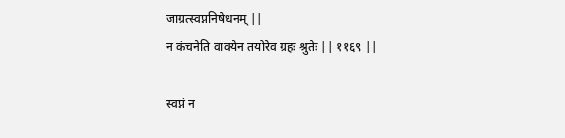जाग्रत्स्वप्ननिषेधनम् ||
न कंचनेति वाक्येन तयोरेव ग्रहः श्रुतेः || ११६९ ||

स्वप्नं न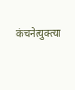कंचनेत्युक्त्या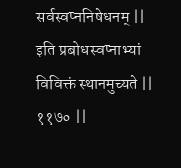सर्वस्वप्ननिषेधनम् ||
इति प्रबोधस्वप्नाभ्यां विविक्तं स्थानमुच्यते || ११७० ||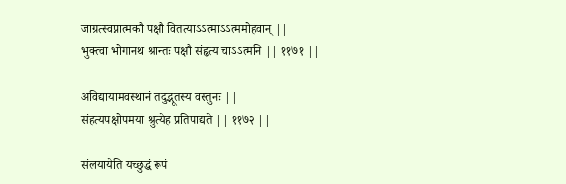जाग्रत्स्वप्नात्मकौ पक्षौ वितत्याऽऽत्माऽऽत्ममोहवान् ||
भुक्त्वा भोगानथ श्रान्तः पक्षौ संहृत्य चाऽऽत्मनि || ११७१ ||

अविद्यायामवस्थानं तदुद्भूतस्य वस्तुनः ||
संहत्यपक्षोपमया श्रुत्येह प्रतिपाद्यते || ११७२ ||

संलयायेति यच्छुद्धं रूपं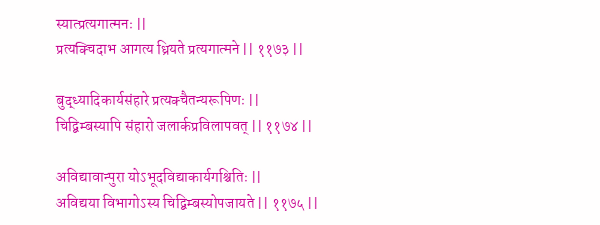स्यात्प्रत्यगात्मनः ||
प्रत्यक्चिदाभ आगत्य ध्रियते प्रत्यगात्मने || ११७३ ||

बुद्ध्यादिकार्यसंहारे प्रत्यक्चैतन्यरूपिणः ||
चिद्बिम्बस्यापि संहारो जलार्कप्रविलापवत् || ११७४ ||

अविद्यावान्पुरा योऽभूदविद्याकार्यगश्चितिः ||
अविद्यया विभागोऽस्य चिद्बिम्बस्योपजायते || ११७५ ||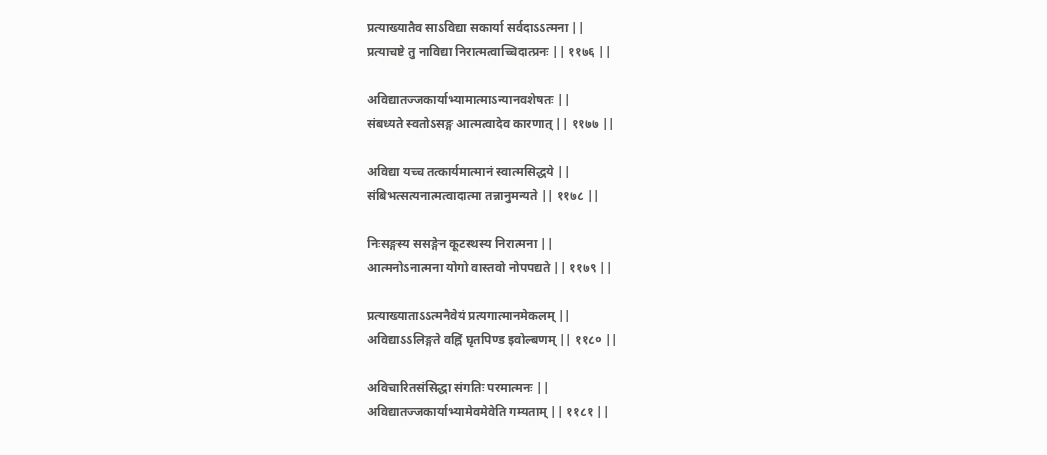प्रत्याख्यातैव साऽविद्या सकार्या सर्वदाऽऽत्मना ||
प्रत्याचष्टे तु नाविद्या निरात्मत्वाच्चिदात्प्रनः || ११७६ ||

अविद्यातज्जकार्याभ्यामात्माऽन्यानवशेषतः ||
संबध्यते स्वतोऽसङ्ग आत्मत्वादेव कारणात् || ११७७ ||

अविद्या यच्च तत्कार्यमात्मानं स्वात्मसिद्धये ||
संबिभत्सत्यनात्मत्वादात्मा तन्नानुमन्यते || ११७८ ||

निःसङ्गस्य ससङ्गेन कूटस्थस्य निरात्मना ||
आत्मनोऽनात्मना योगो वास्तवो नोपपद्यते || ११७९ ||

प्रत्याख्याताऽऽत्मनैवेयं प्रत्यगात्मानमेकलम् ||
अविद्याऽऽलिङ्गते वह्निं घृतपिण्ड इवोल्बणम् || ११८० ||

अविचारितसंसिद्धा संगतिः परमात्मनः ||
अविद्यातज्जकार्याभ्यामेवमेवेति गम्यताम् || ११८१ ||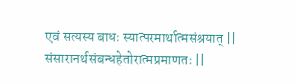एवं सत्यस्य बाधः स्यात्परमार्थात्मसंश्रयात् ||
संसारानर्थसंबन्धहेतोरात्मप्रमाणतः ||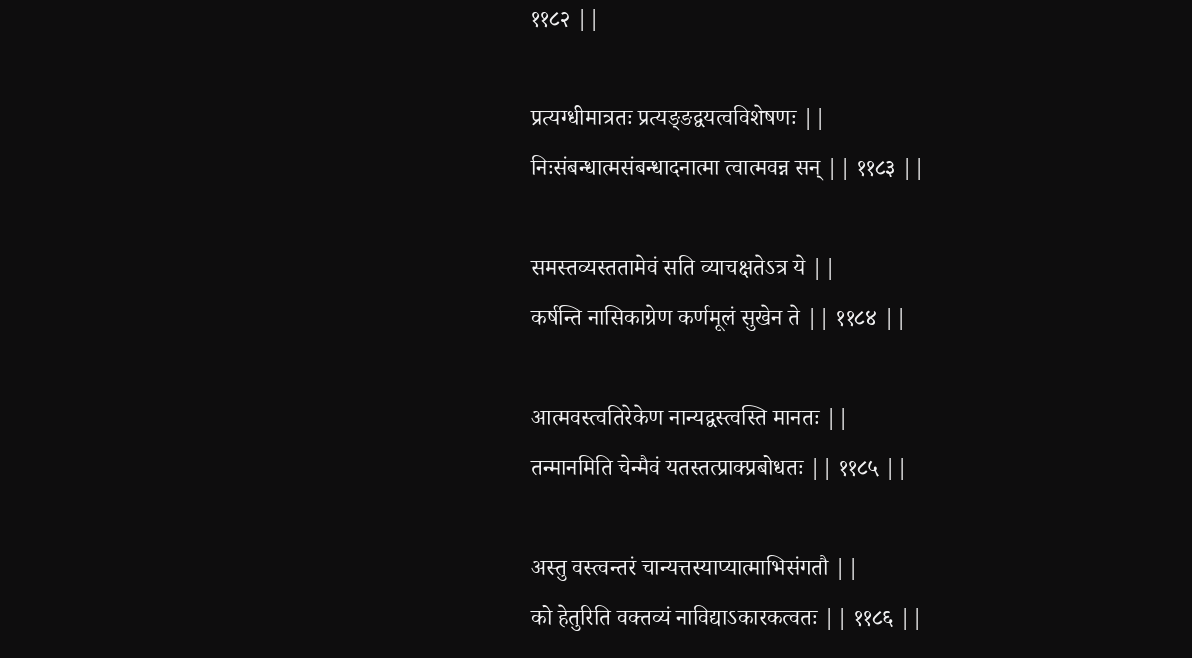११८२ ||

प्रत्यग्धीमात्रतः प्रत्यङ्ङद्वयत्वविशेषणः ||
निःसंबन्धात्मसंबन्धादनात्मा त्वात्मवन्न सन् || ११८३ ||

समस्तव्यस्ततामेवं सति व्याचक्षतेऽत्र ये ||
कर्षन्ति नासिकाग्रेण कर्णमूलं सुखेन ते || ११८४ ||

आत्मवस्त्वतिरेकेण नान्यद्वस्त्वस्ति मानतः ||
तन्मानमिति चेन्मैवं यतस्तत्प्राक्प्रबोधतः || ११८५ ||

अस्तु वस्त्वन्तरं चान्यत्तस्याप्यात्माभिसंगतौ ||
को हेतुरिति वक्तव्यं नाविद्याऽकारकत्वतः || ११८६ ||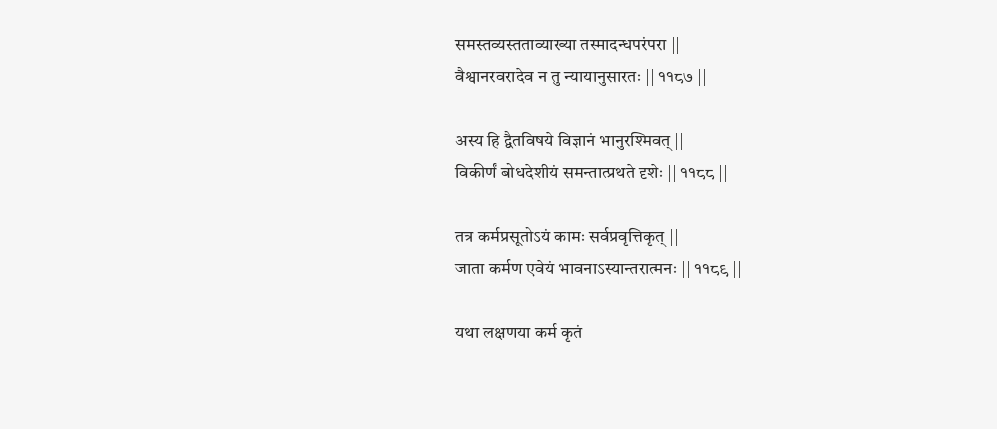समस्तव्यस्तताव्याख्या तस्मादन्धपरंपरा ||
वैश्वानरवरादेव न तु न्यायानुसारतः || ११८७ ||

अस्य हि द्वैतविषये विज्ञानं भानुरश्मिवत् ||
विकीर्णं बोधदेशीयं समन्तात्प्रथते दृशेः || ११८८ ||

तत्र कर्मप्रसूतोऽयं कामः सर्वप्रवृत्तिकृत् ||
जाता कर्मण एवेयं भावनाऽस्यान्तरात्मनः || ११८९ ||

यथा लक्षणया कर्म कृतं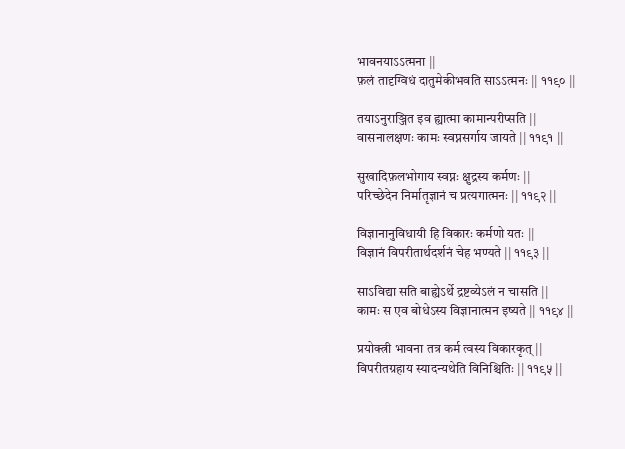भावनयाऽऽत्मना ||
फ़लं तादृग्विधं दातुमेकीभवति साऽऽत्मनः || ११९० ||

तयाऽनुराञ्जित इव ह्यात्मा कामान्परीप्सति ||
वासनालक्षणः कामः स्वप्नसर्गाय जायते || ११९१ ||

सुखादिफ़लभोगाय स्वप्नः क्षुद्रस्य कर्मणः ||
परिच्छेदेन निर्मातृज्ञानं च प्रत्यगात्मनः || ११९२ ||

विज्ञानानुविधायी हि विकारः कर्मणो यतः ||
विज्ञानं विपरीतार्थदर्शनं चेह भण्यते || ११९३ ||

साऽविद्या सति बाह्येऽर्थे द्रष्टव्येऽलं न चासति ||
कामः स एव बोधेऽस्य विज्ञानात्मन इष्यते || ११९४ ||

प्रयोक्त्री भावना तत्र कर्म त्वस्य विकारकृत् ||
विपरीतग्रहाय स्यादन्यथेति विनिश्चितिः || ११९५ ||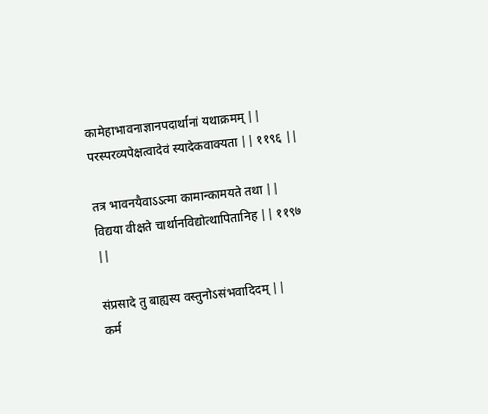कामेहाभावनाज्ञानपदार्थानां यथाक्रमम् ||
परस्परव्यपेक्षत्वादेवं स्यादेकवाक्यता || ११९६ ||

तत्र भावनयैवाऽऽत्मा कामान्कामयते तथा ||
विद्यया वीक्षते चार्थानविद्योत्थापितानिह || ११९७ ||

संप्रसादे तु बाह्यस्य वस्तुनोऽसंभवादिदम् ||
कर्म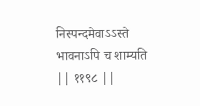निस्पन्दमेवाऽऽस्ते भावनाऽपि च शाम्यति || ११९८ ||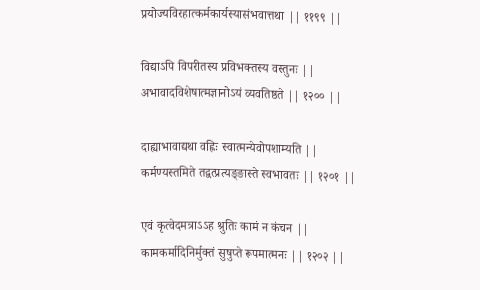प्रयोज्यविरहात्कर्मकार्यस्यासंभवात्तथा || ११९९ ||

विद्याऽपि विपरीतस्य प्रविभक्तस्य वस्तुनः ||
अभावादविशेषात्मज्ञानोऽयं व्यवतिष्ठते || १२०० ||

दाह्याभावाद्यथा वह्निः स्वात्मन्येवोपशाम्यति ||
कर्मण्यस्तमिते तद्वत्प्रत्यङ्ङास्ते स्वभावतः || १२०१ ||

एवं कृत्वेदमत्राऽऽह श्रुतिः कामं न कंचन ||
कामकर्मादिनिर्मुक्तं सुषुप्ते रूपमात्मनः || १२०२ ||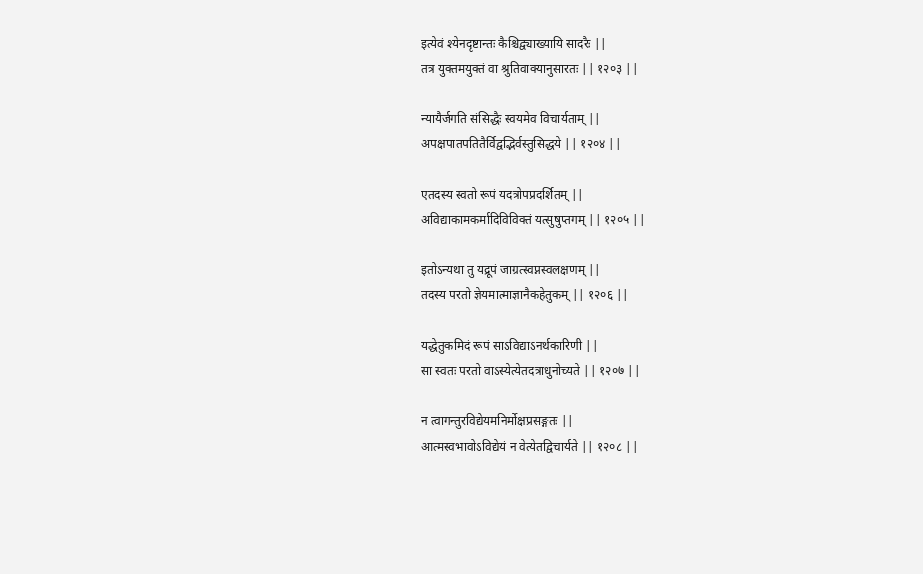इत्येवं श्येनदृष्टान्तः कैश्चिद्व्याख्यायि सादरैः ||
तत्र युक्तमयुक्तं वा श्रुतिवाक्यानुसारतः || १२०३ ||

न्यायैर्जगति संसिद्धैः स्वयमेव विचार्यताम् ||
अपक्षपातपतितैर्विद्वद्भिर्वस्तुसिद्धये || १२०४ ||

एतदस्य स्वतो रूपं यदत्रोपप्रदर्शितम् ||
अविद्याकामकर्मादिविविक्तं यत्सुषुप्तगम् || १२०५ ||

इतोऽन्यथा तु यद्रूपं जाग्रत्स्वप्नस्वलक्षणम् ||
तदस्य परतो ज्ञेयमात्माज्ञानैकहेतुकम् || १२०६ ||

यद्धेतुकमिदं रूपं साऽविद्याऽनर्थकारिणी ||
सा स्वतः परतो वाऽस्येत्येतदत्राधुनोच्यते || १२०७ ||

न त्वागन्तुरविद्येयमनिर्मोक्षप्रसङ्गतः ||
आत्मस्वभावोऽविद्येयं न वेत्येतद्विचार्यते || १२०८ ||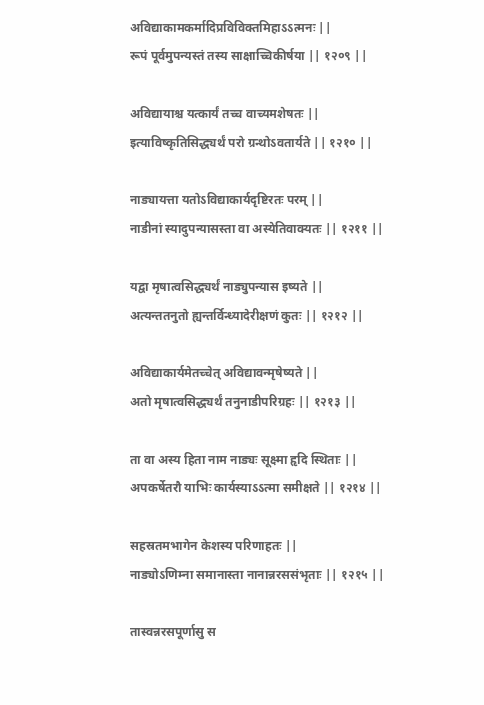अविद्याकामकर्मादिप्रविविक्तमिहाऽऽत्मनः ||
रूपं पूर्वमुपन्यस्तं तस्य साक्षाच्चिकीर्षया || १२०९ ||

अविद्यायाश्च यत्कार्यं तच्च वाच्यमशेषतः ||
इत्याविष्कृतिसिद्ध्यर्थं परो ग्रन्थोऽवतार्यते || १२१० ||

नाड्यायत्ता यतोऽविद्याकार्यदृष्टिरतः परम् ||
नाडीनां स्यादुपन्यासस्ता वा अस्येतिवाक्यतः || १२११ ||

यद्वा मृषात्वसिद्ध्यर्थं नाड्युपन्यास इष्यते ||
अत्यन्ततनुतो ह्यन्तर्विन्ध्यादेरीक्षणं कुतः || १२१२ ||

अविद्याकार्यमेतच्चेत् अविद्यावन्मृषेष्यते ||
अतो मृषात्वसिद्ध्यर्थं तनुनाडीपरिग्रहः || १२१३ ||

ता वा अस्य हिता नाम नाड्यः सूक्ष्मा हृदि स्थिताः ||
अपकर्षेतरौ याभिः कार्यस्याऽऽत्मा समीक्षते || १२१४ ||

सहस्रतमभागेन केशस्य परिणाहतः ||
नाड्योऽणिम्ना समानास्ता नानान्नरससंभृताः || १२१५ ||

तास्वन्नरसपूर्णासु स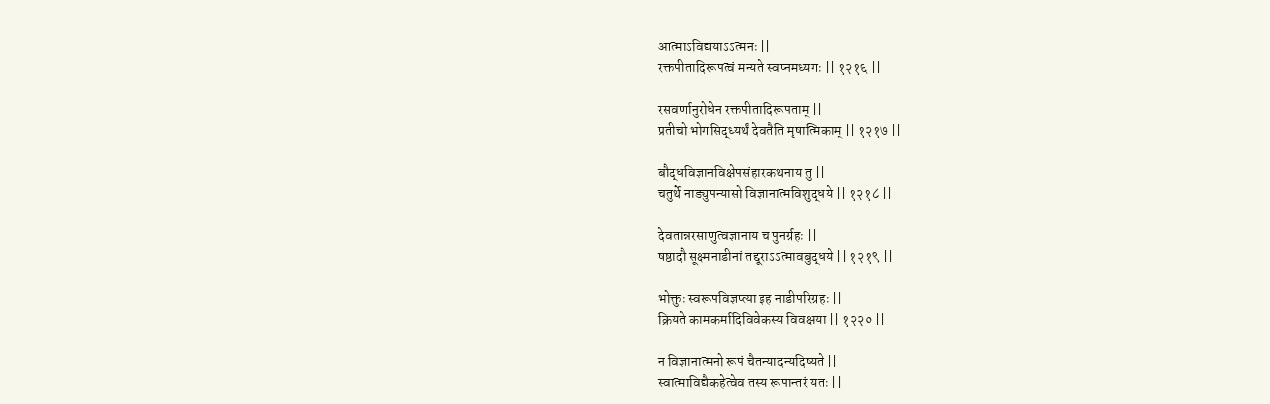आत्माऽविद्ययाऽऽत्मनः ||
रक्तपीतादिरूपत्वं मन्यते स्वप्नमध्यगः || १२१६ ||

रसवर्णानुरोधेन रक्तपीतादिरूपताम् ||
प्रतीचो भोगसिद्ध्यर्थं देवतैति मृषात्मिकाम् || १२१७ ||

बौद्धविज्ञानविक्षेपसंहारकथनाय तु ||
चतुर्थे नाड्युपन्यासो विज्ञानात्मविशुद्धये || १२१८ ||

देवतान्नरसाणुत्वज्ञानाय च पुनर्ग्रहः ||
षष्ठादौ सूक्ष्मनाडीनां तद्दूराऽऽत्मावबुद्धये || १२१९ ||

भोक्तुः स्वरूपविज्ञप्त्या इह नाडीपरिग्रहः ||
क्रियते कामकर्मादिविवेकस्य विवक्षया || १२२० ||

न विज्ञानात्मनो रूपं चैतन्यादन्यदिष्यते ||
स्वात्माविद्यैकहेत्वेव तस्य रूपान्तरं यतः ||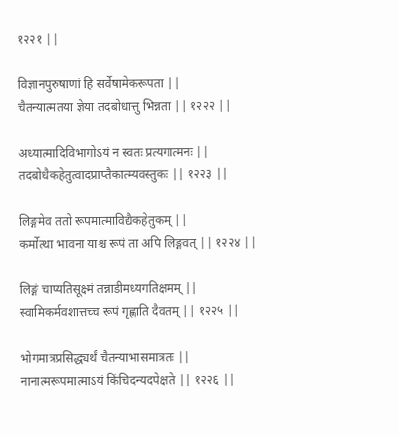१२२१ ||

विज्ञानपुरुषाणां हि सर्वेषामेकरूपता ||
चैतन्यात्मतया ज्ञेया तदबोधात्तु भिन्नता || १२२२ ||

अध्यात्मादिविभागोऽयं न स्वतः प्रत्यगात्मनः ||
तदबोधैकहेतुत्वादप्राप्तैकात्म्यवस्तुकः || १२२३ ||

लिङ्गमेव ततो रूपमात्माविद्यैकहेतुकम् ||
कर्मोत्था भावना याश्च रूपं ता अपि लिङ्गवत् || १२२४ ||

लिङ्गं चाप्यतिसूक्ष्मं तन्नाडीमध्यगतिक्षमम् ||
स्वामिकर्मवशात्तच्च रूपं गृह्णाति दैवतम् || १२२५ ||

भोगमात्रप्रसिद्ध्यर्थं चैतन्याभासमात्रतः ||
नानात्मरूपमात्माऽयं किंचिदन्यदपेक्षते || १२२६ ||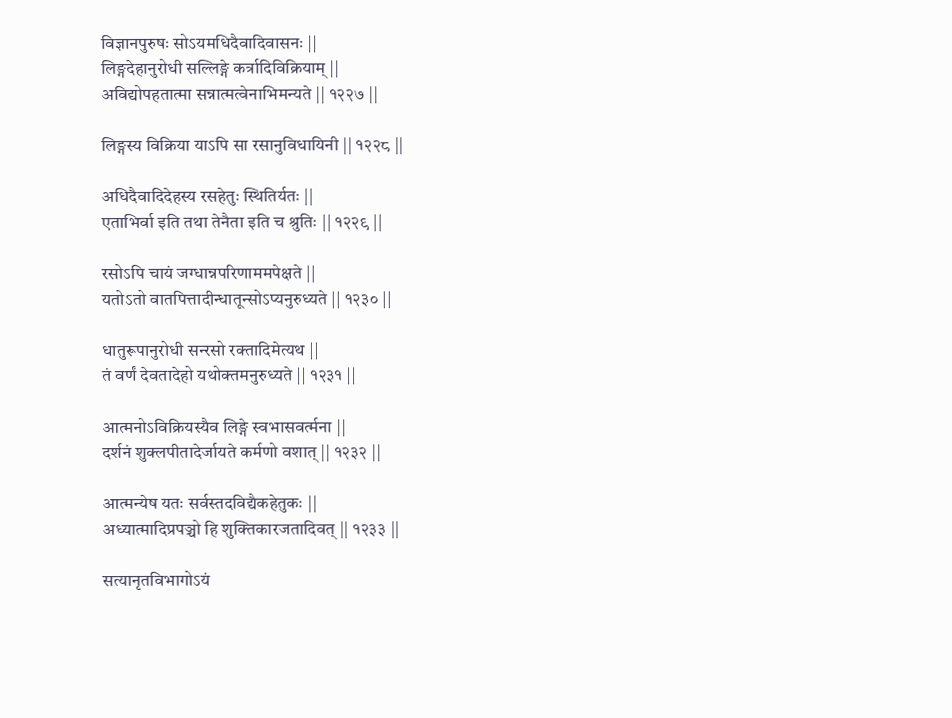विज्ञानपुरुषः सोऽयमधिदैवादिवासनः ||
लिङ्गदेहानुरोधी सल्लिङ्गे कर्त्रादिविक्रियाम् ||
अविद्योपहतात्मा सन्नात्मत्वेनाभिमन्यते || १२२७ ||

लिङ्गस्य विक्रिया याऽपि सा रसानुविधायिनी || १२२८ ||

अधिदैवादिदेहस्य रसहेतुः स्थितिर्यतः ||
एताभिर्वा इति तथा तेनैता इति च श्रुतिः || १२२९ ||

रसोऽपि चायं जग्धान्नपरिणाममपेक्षते ||
यतोऽतो वातपित्तादीन्धातून्सोऽप्यनुरुध्यते || १२३० ||

धातुरूपानुरोधी सन्‍रसो रक्तादिमेत्यथ ||
तं वर्णं देवतादेहो यथोक्तमनुरुध्यते || १२३१ ||

आत्मनोऽविक्रियस्यैव लिङ्गे स्वभासवर्त्मना ||
दर्शनं शुक्लपीतादेर्जायते कर्मणो वशात् || १२३२ ||

आत्मन्येष यतः सर्वस्तदविद्यैकहेतुकः ||
अध्यात्मादिप्रपञ्चो हि शुक्तिकारजतादिवत् || १२३३ ||

सत्यानृतविभागोऽयं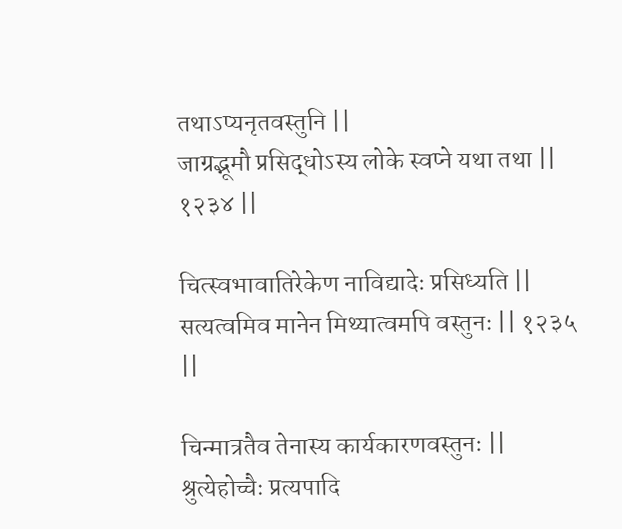तथाऽप्यनृतवस्तुनि ||
जाग्रद्भूमौ प्रसिद्धोऽस्य लोके स्वप्ने यथा तथा || १२३४ ||

चित्स्वभावातिरेकेण नाविद्यादेः प्रसिध्यति ||
सत्यत्वमिव मानेन मिथ्यात्वमपि वस्तुनः || १२३५ ||

चिन्मात्रतैव तेनास्य कार्यकारणवस्तुनः ||
श्रुत्येहोच्चैः प्रत्यपादि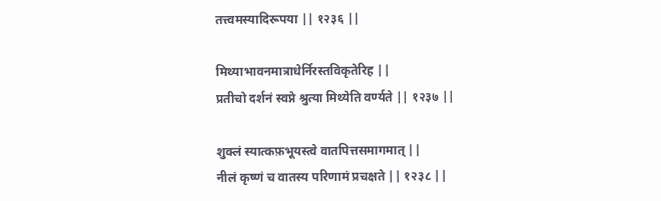तत्त्वमस्यादिरूपया || १२३६ ||

मिथ्याभावनमात्राधेर्निरस्तविकृतेरिह ||
प्रतीचो दर्शनं स्वप्ने श्रुत्या मिथ्येति वर्ण्यते || १२३७ ||

शुक्लं स्यात्कफ़भूयस्त्वे वातपित्तसमागमात् ||
नीलं कृष्णं च वातस्य परिणामं प्रचक्षते || १२३८ ||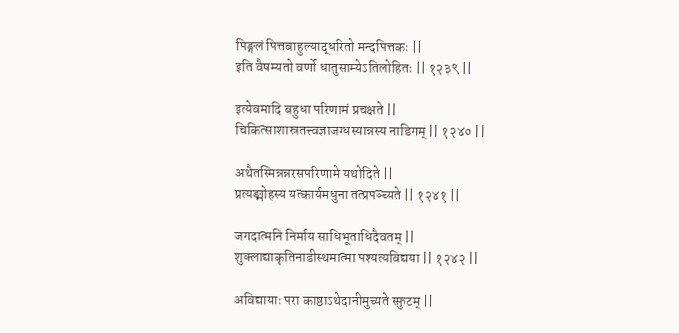पिङ्गलं पित्तबाहुल्याद्धरितो मन्दपित्तकः ||
इति वैषम्यतो वर्णो धातुसाम्येऽतिलोहितः || १२३९ ||

इत्येवमादि बहुधा परिणामं प्रचक्षते ||
चिकित्साशास्रतत्त्वज्ञाजग्धस्यान्नस्य नाडिगम् || १२४० ||

अथैतस्मिन्नन्नरसपरिणामे यथोदिते ||
प्रत्यङ्मोहस्य यत्कार्यमधुना तत्प्रपञ्च्यते || १२४१ ||

जगदात्मनि निर्माय साधिभूताधिदैवतम् ||
शुक्लाद्याकृतिनाडीस्थमात्मा पश्यत्यविद्यया || १२४२ ||

अविद्यायाः परा काष्ठाऽथेदानीमुच्यते स्फ़ुटम् ||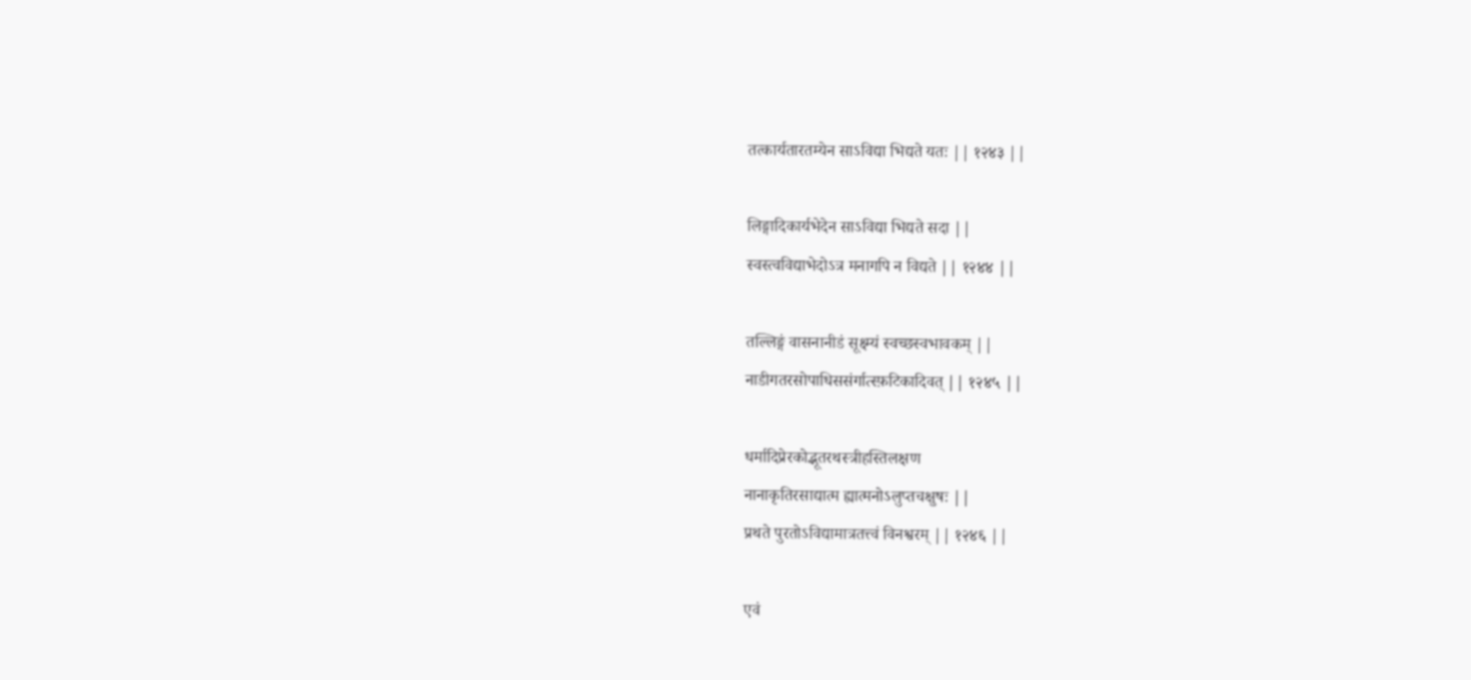तत्कार्यतारतम्येन साऽविद्या भिद्यते यतः || १२४३ ||

लिङ्गादिकार्यभेदेन साऽविद्या भिद्यते सदा ||
स्वस्त्वविद्याभेदोऽत्र मनागपि न विद्यते || १२४४ ||

तल्लिङ्गं वासनानीडं सूक्ष्म्यं स्वच्छस्वभावकम् ||
नाडीगतरसोपाधिससंर्गात्स्फ़टिकादिवत् || १२४५ ||

धर्मादिप्रेरकोद्भूतरथस्त्रीहस्तिलक्षण
नानाकृतिरसाद्यात्म ह्यात्मनोऽलुप्तचक्षुषः ||
प्रथते पुरतोऽविद्यामात्रतत्त्वं विनश्वरम् || १२४६ ||

एवं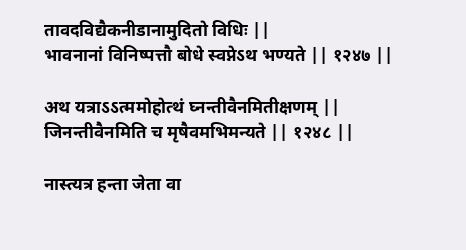तावदविद्यैकनीडानामुदितो विधिः ||
भावनानां विनिष्पत्तौ बोधे स्वप्नेऽथ भण्यते || १२४७ ||

अथ यत्राऽऽत्ममोहोत्थं घ्नन्तीवैनमितीक्षणम् ||
जिनन्तीवैनमिति च मृषैवमभिमन्यते || १२४८ ||

नास्त्यत्र हन्ता जेता वा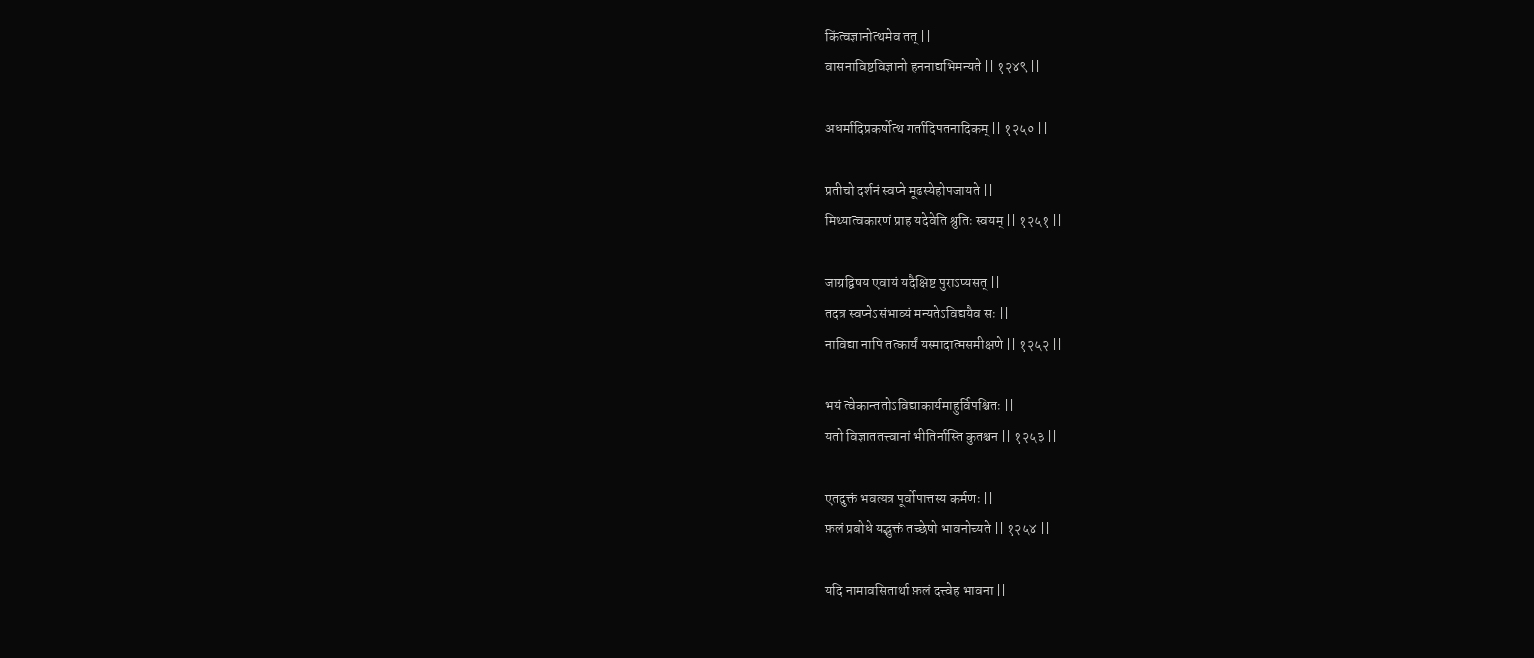किंत्वज्ञानोत्थमेव तत् ||
वासनाविष्टविज्ञानो हननाद्यभिमन्यते || १२४९ ||

अधर्मादिप्रकर्षोत्थ गर्तादिपतनादिकम् || १२५० ||

प्रतीचो दर्शनं स्वप्ने मूढस्येहोपजायते ||
मिथ्यात्वकारणं प्राह यदेवेति श्रुतिः स्वयम् || १२५१ ||

जाग्रद्विषय एवायं यदैक्षिष्ट पुराऽप्यसत् ||
तदत्र स्वप्नेऽसंभाव्यं मन्यतेऽविद्ययैव सः ||
नाविद्या नापि तत्कार्यं यस्मादात्मसमीक्षणे || १२५२ ||

भयं त्वेकान्ततोऽविद्याकार्यमाहुर्विपश्चितः ||
यतो विज्ञाततत्त्वानां भीतिर्नास्ति कुतश्चन || १२५३ ||

एतदुक्तं भवत्यत्र पूर्वोपात्तस्य कर्मणः ||
फ़लं प्रबोधे यद्भुक्तं तच्छेषो भावनोच्यते || १२५४ ||

यदि नामावसितार्था फ़लं दत्त्वेह भावना ||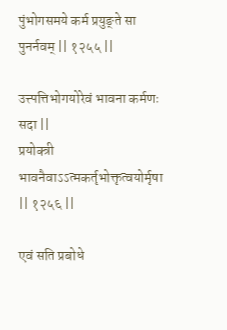पुंभोगसमये कर्म प्रयुङ्ते सा पुनर्नवम् || १२५५ ||

उत्त्पत्तिभोगयोरेवं भावना कर्मणः सदा ||
प्रयोक्त्री भावनैवाऽऽत्मकर्तृभोक्तृत्वयोर्मृषा || १२५६ ||

एवं सति प्रबोधे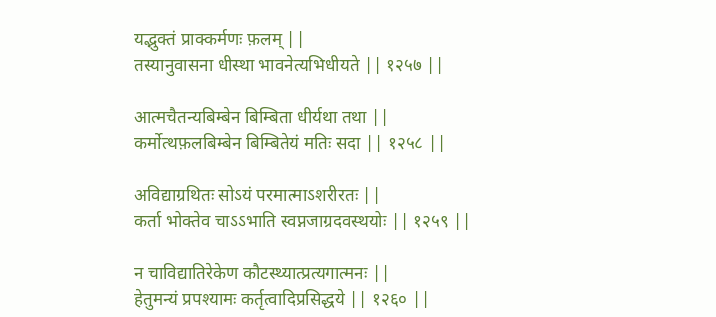यद्भुक्तं प्राक्कर्मणः फ़लम् ||
तस्यानुवासना धीस्था भावनेत्यभिधीयते || १२५७ ||

आत्मचैतन्यबिम्बेन बिम्बिता धीर्यथा तथा ||
कर्मोत्थफ़लबिम्बेन बिम्बितेयं मतिः सदा || १२५८ ||

अविद्याग्रथितः सोऽयं परमात्माऽशरीरतः ||
कर्ता भोक्तेव चाऽऽभाति स्वप्नजाग्रदवस्थयोः || १२५९ ||

न चाविद्यातिरेकेण कौटस्थ्यात्प्रत्यगात्मनः ||
हेतुमन्यं प्रपश्यामः कर्तृत्वादिप्रसिद्धये || १२६० ||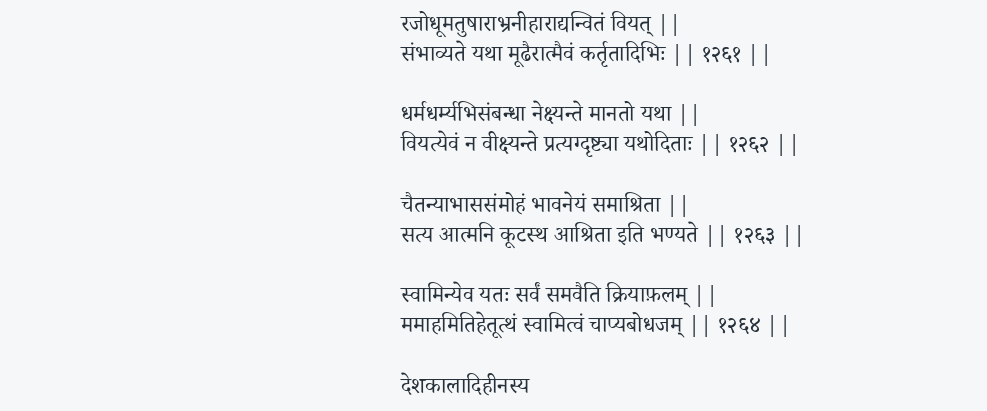रजोधूमतुषाराभ्रनीहाराद्यन्वितं वियत् ||
संभाव्यते यथा मूढैरात्मैवं कर्तृतादिभिः || १२६१ ||

धर्मधर्म्यभिसंबन्धा नेक्ष्यन्ते मानतो यथा ||
वियत्येवं न वीक्ष्यन्ते प्रत्यग्दृष्ट्या यथोदिताः || १२६२ ||

चैतन्याभाससंमोहं भावनेयं समाश्रिता ||
सत्य आत्मनि कूटस्थ आश्रिता इति भण्यते || १२६३ ||

स्वामिन्येव यतः सर्वं समवैति क्रियाफ़लम् ||
ममाहमितिहेतूत्थं स्वामित्वं चाप्यबोधजम् || १२६४ ||

देशकालादिहीनस्य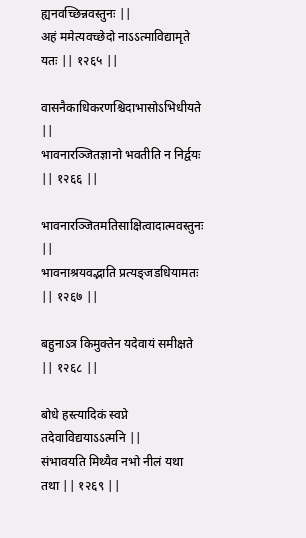ह्यनवच्छिन्नवस्तुनः ||
अहं ममेत्यवच्छेदो नाऽऽत्माविद्यामृते यतः || १२६५ ||

वासनैकाधिकरणश्चिदाभासोऽभिधीयते ||
भावनारञ्जितज्ञानो भवतीति न निर्द्वयः || १२६६ ||

भावनारञ्जितमतिसाक्षित्वादात्मवस्तुनः ||
भावनाश्रयवद्भाति प्रत्यङ्जडधियामतः || १२६७ ||

बहुनाऽत्र किमुक्तेन यदेवायं समीक्षते || १२६८ ||

बोधे हस्त्यादिकं स्वप्ने तदेवाविद्ययाऽऽत्मनि ||
संभावयति मिथ्यैव नभो नीलं यथा तथा || १२६९ ||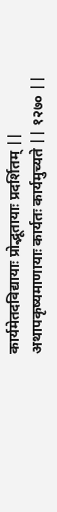कार्यमेतदविद्यायाः प्रोद्भूतायाः प्रदर्शितम् ||
अथापकृष्यमाणायाः कार्यतः कार्यमुच्यते || १२७० ||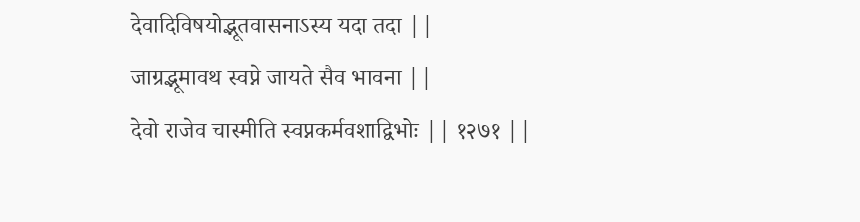देवादिविषयोद्भूतवासनाऽस्य यदा तदा ||
जाग्रद्भूमावथ स्वप्ने जायते सैव भावना ||
देवो राजेव चास्मीति स्वप्नकर्मवशाद्विभोः || १२७१ ||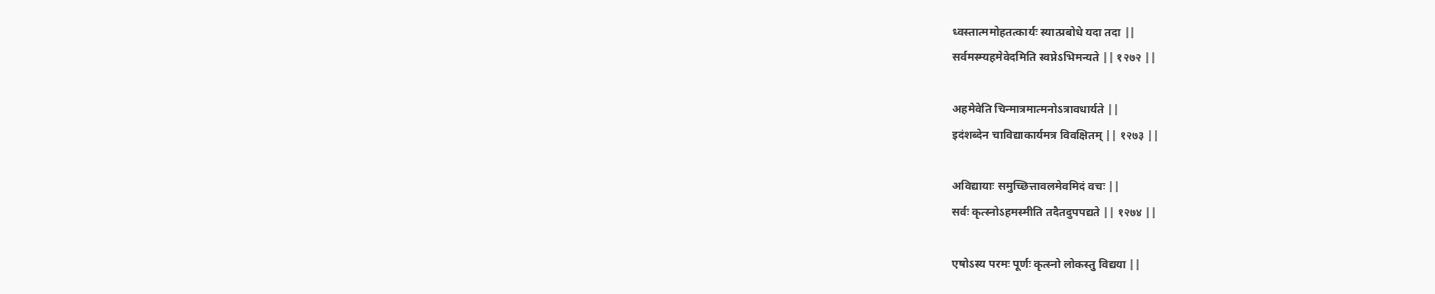ध्वस्तात्ममोहतत्कार्यः स्यात्प्रबोधे यदा तदा ||
सर्वमस्म्यहमेवेदमिति स्वप्नेऽभिमन्यते || १२७२ ||

अहमेवेति चिन्मात्रमात्मनोऽत्रावधार्यते ||
इदंशब्देन चाविद्याकार्यमत्र विवक्षितम् || १२७३ ||

अविद्यायाः समुच्छित्तावलमेवमिदं वचः ||
सर्वः कृत्स्नोऽहमस्मीति तदैतदुपपद्यते || १२७४ ||

एषोऽस्य परमः पूर्णः कृत्स्नो लोकस्तु विद्यया ||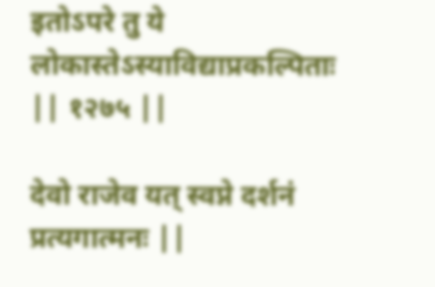इतोऽपरे तु ये लोकास्तेऽस्याविद्याप्रकल्पिताः || १२७५ ||

देवो राजेव यत् स्वप्ने दर्शनं प्रत्यगात्मनः ||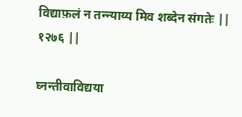विद्याफ़लं न तन्न्याय्य मिव शब्देन संगतेः || १२७६ ||

घ्नन्तीवाविद्यया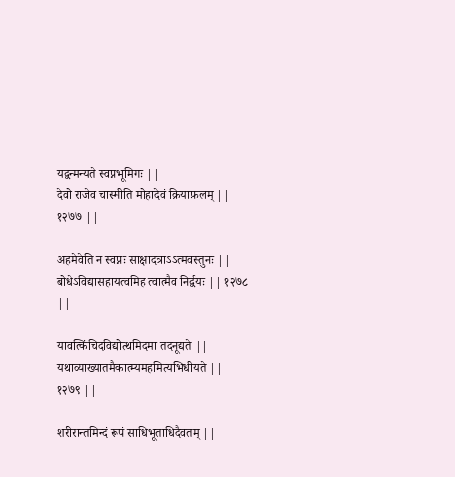यद्वन्मन्यते स्वप्नभूमिगः ||
देवो राजेव चास्मीति मोहादेवं क्रियाफ़लम् || १२७७ ||

अहमेवेति न स्वप्नः साक्षादत्राऽऽत्मवस्तुनः ||
बोधेऽविद्यासहायत्वमिह त्वात्मैव निर्द्वयः || १२७८ ||

यावत्किंचिदविद्योत्थमिदमा तदनूद्यते ||
यथाव्याख्यातमैकात्म्यमहमित्यभिधीयते || १२७९ ||

शरीरान्तमिन्दं रूपं साधिभूताधिदैवतम् ||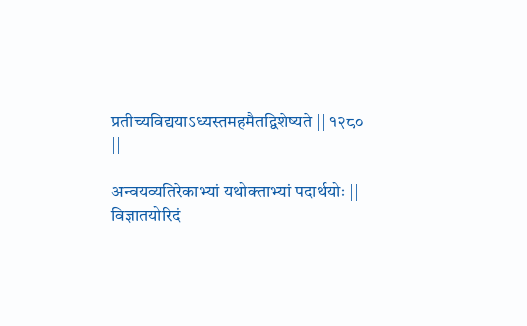प्रतीच्यविद्ययाऽध्यस्तमहमैतद्विशेष्यते || १२८० ||

अन्वयव्यतिरेकाभ्यां यथोक्ताभ्यां पदार्थयोः ||
विज्ञातयोरिदं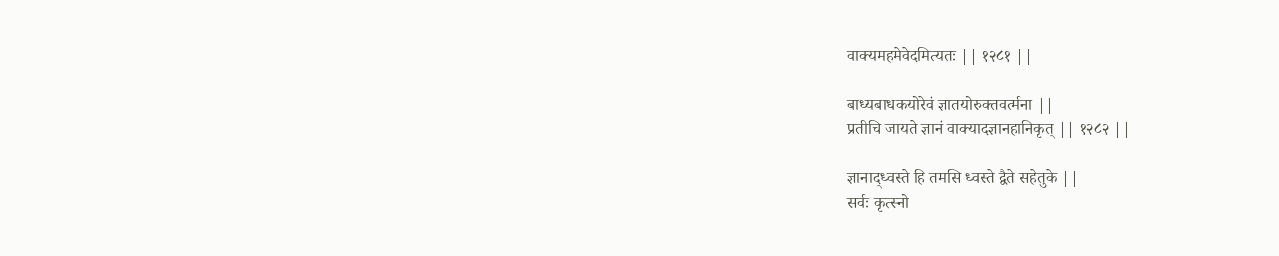वाक्यमहमेवेदमित्यतः || १२८१ ||

बाध्यबाधकयोरेवं ज्ञातयोरुक्तवर्त्मना ||
प्रतीचि जायते ज्ञानं वाक्यादज्ञानहानिकृत् || १२८२ ||

ज्ञानाद्ध्वस्ते हि तमसि ध्वस्ते द्वैते सहेतुके ||
सर्वः कृत्स्नो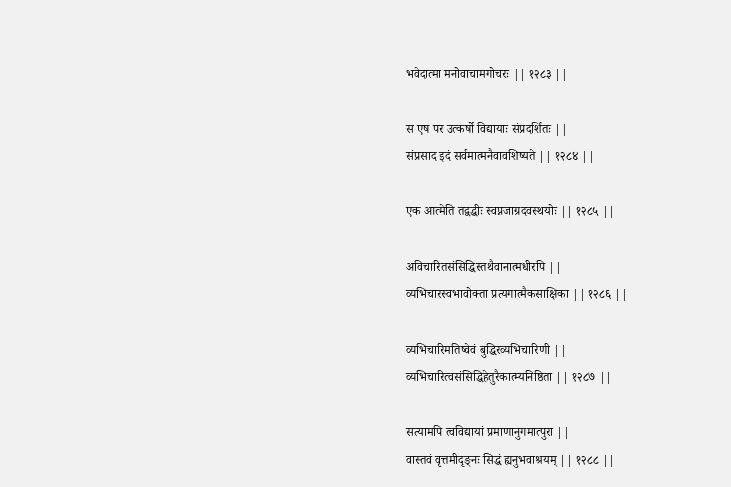भवेदात्मा मनोवाचामगोचरः || १२८३ ||

स एष पर उत्कर्षो विद्यायाः संप्रदर्शितः ||
संप्रसाद इदं सर्वमात्मनैवावशिष्यते || १२८४ ||

एक आत्मेति तद्वद्धीः स्वप्नजाग्रदवस्थयोः || १२८५ ||

अविचारितसंसिद्धिस्तथैवानात्मधीरपि ||
व्यभिचारस्वभावोक्ता प्रत्यगात्मैकसाक्षिका || १२८६ ||

व्यभिचारिमतिष्वेवं बुद्धिरव्यभिचारिणी ||
व्यभिचारित्वसंसिद्धिहेतुरैकात्म्यनिष्ठिता || १२८७ ||

सत्यामपि त्वविद्यायां प्रमाणानुगमात्पुरा ||
वास्तवं वृत्तमीदृङ्नः सिद्धं ह्यनुभवाश्रयम् || १२८८ ||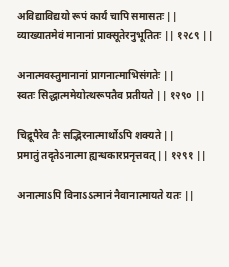अविद्याविद्ययो रूपं कार्यं चापि समासतः ||
व्याख्यातमेवं मानानां प्राक्सूतेरनुभूतितः || १२८९ ||

अनात्मवस्तुमानानां प्रागनात्माभिसंगतेः ||
स्वतः सिद्धात्ममेयोत्थरूपतैव प्रतीयते || १२९० ||

चिद्रूपैरेव तैः सद्भिरनात्मार्थोऽपि शक्यते ||
प्रमातुं तदृतेऽनात्मा ह्यन्धकारप्रनृत्तवत् || १२९१ ||

अनात्माऽपि विनाऽऽत्मानं नैवानात्मायते यतः ||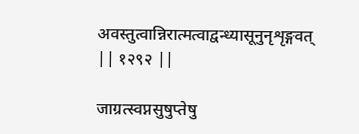अवस्तुत्वान्निरात्मत्वाद्वन्ध्यासूनुनृशृङ्गवत् || १२९२ ||

जाग्रत्स्वप्नसुषुप्तेषु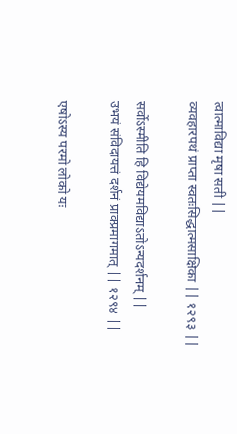त्वात्माविद्या मृषा सती ||
व्यवहारपथं प्राप्ता स्वतःसिद्धात्मसाक्षिका || १२९३ ||

सर्वोऽस्मीति हि विद्येयमविद्याऽतोऽन्यदर्शनम् ||
उभयं संविदायत्तं दर्शनं प्राक्प्रमागमात् || १२९४ ||

एषोऽस्य परमो लोको यः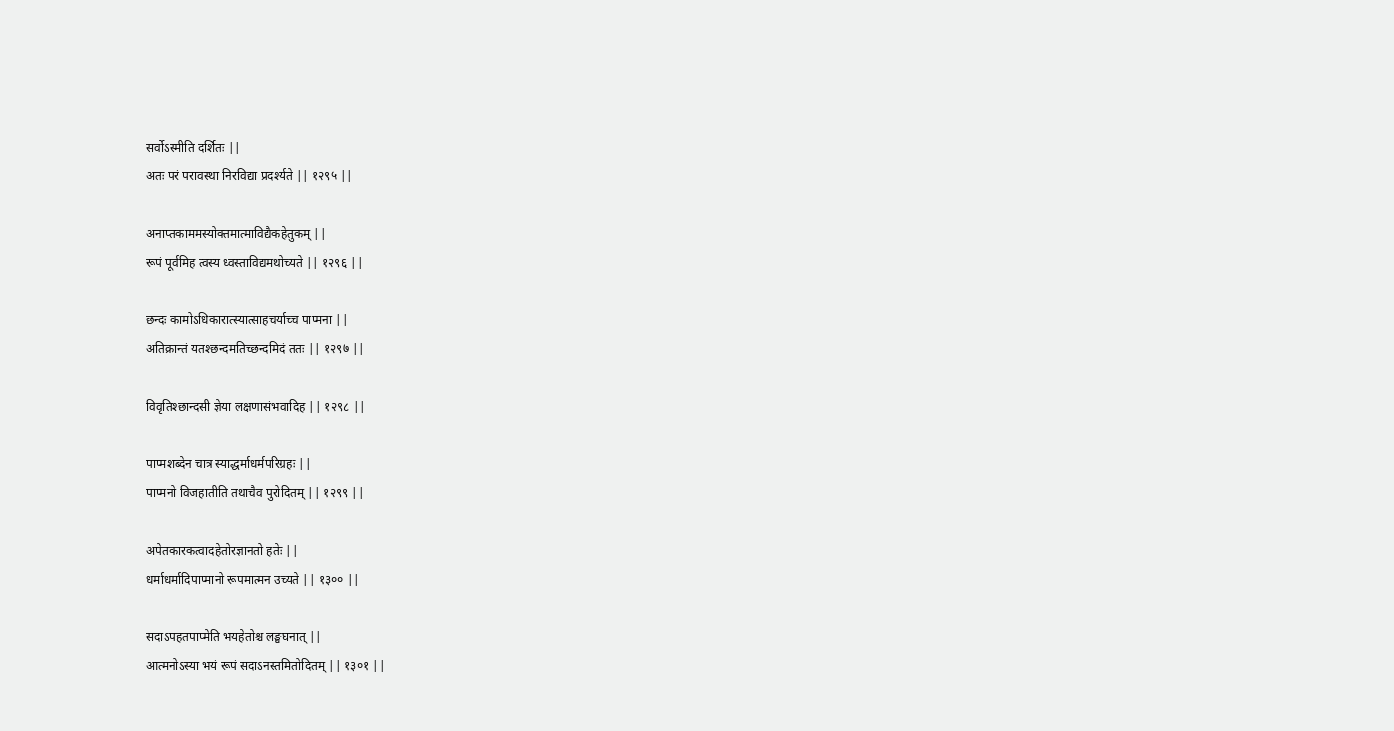सर्वोऽस्मीति दर्शितः ||
अतः परं परावस्था निरविद्या प्रदर्श्यते || १२९५ ||

अनाप्तकाममस्योक्तमात्माविद्यैकहेतुकम् ||
रूपं पूर्वमिह त्वस्य ध्वस्ताविद्यमथोच्यते || १२९६ ||

छन्दः कामोऽधिकारात्स्यात्साहचर्याच्च पाप्मना ||
अतिक्रान्तं यतश्छन्दमतिच्छन्दमिदं ततः || १२९७ ||

विवृतिश्छान्दसी ज्ञेया लक्षणासंभवादिह || १२९८ ||

पाप्मशब्देन चात्र स्याद्धर्माधर्मपरिग्रहः ||
पाप्मनो विजहातीति तथाचैव पुरोदितम् || १२९९ ||

अपेतकारकत्वादहेतोरज्ञानतो हतेः ||
धर्माधर्मादिपाप्मानो रूपमात्मन उच्यते || १३०० ||

सदाऽपहतपाप्मेति भयहेतोश्च लङ्घघनात् ||
आत्मनोऽस्या भयं रूपं सदाऽनस्तमितोदितम् || १३०१ ||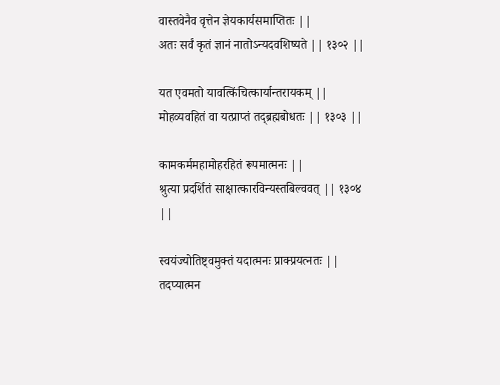वास्तवेनैव वृत्तेन ज्ञेयकार्यसमाप्तितः ||
अतः सर्वं कृतं ज्ञानं नातोऽन्यदवशिष्यते || १३०२ ||

यत एवमतो यावत्किंचित्कार्यान्तरायकम् ||
मोहव्यवहितं वा यत्प्राप्तं तद्ब्रह्मबोधतः || १३०३ ||

कामकर्ममहामोहरहितं रूपमात्मनः ||
श्रुत्या प्रदर्शितं साक्षात्कारविन्यस्तबिल्ववत् || १३०४ ||

स्वयंज्योतिष्ट्वमुक्तं यदात्मनः प्राक्प्रयत्नतः ||
तदप्यात्मन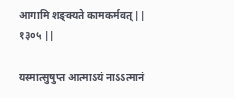आगामि शङ्क्यते कामकर्मवत् || १३०५ ||

यस्मात्सुषुप्त आत्माऽयं नाऽऽत्मानं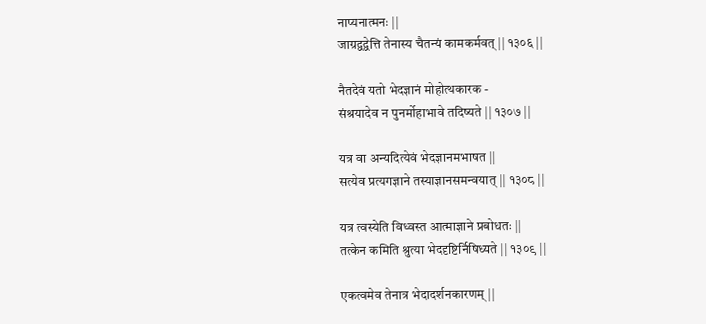नाप्यनात्मनः ||
जाग्रद्वद्वेत्ति तेनास्य चैतन्यं कामकर्मवत् || १३०६ ||

नैतदेवं यतो भेदज्ञानं मोहोत्थकारक -
संश्रयादेव न पुनर्मोहाभावे तदिष्यते || १३०७ ||

यत्र वा अन्यदित्येवं भेदज्ञानमभाषत ||
सत्येव प्रत्यगज्ञाने तस्याज्ञानसमन्वयात् || १३०८ ||

यत्र त्वस्येति विध्वस्त आत्माज्ञाने प्रबोधतः ||
तत्केन कमिति श्रुत्या भेददृष्टिर्निषिध्यते || १३०९ ||

एकत्वमेव तेनात्र भेदादर्शनकारणम् ||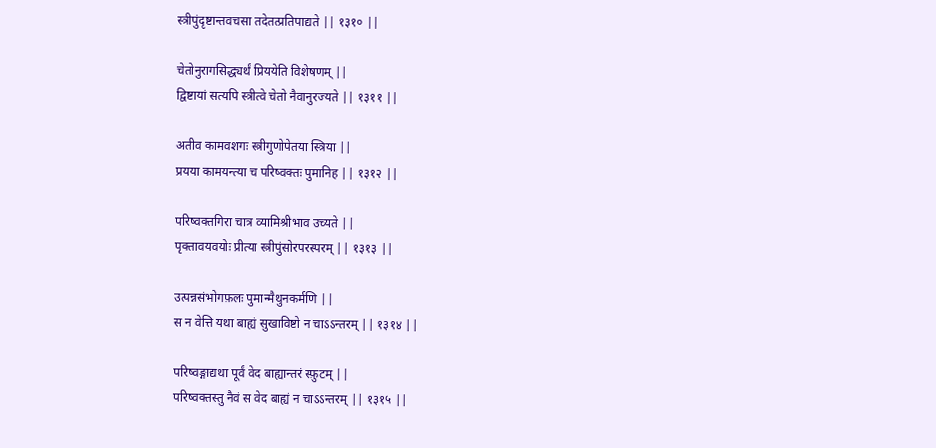स्त्रीपुंदृष्टान्तवचसा तदेतत्प्रतिपाद्यते || १३१० ||

चेतोनुरागसिद्ध्यर्थं प्रिययेति विशेषणम् ||
द्विष्टायां सत्यपि स्त्रीत्वे चेतो नैवानुरज्यते || १३११ ||

अतीव कामवशगः स्त्रीगुणोपेतया स्त्रिया ||
प्रयया कामयन्त्या च परिष्वक्तः पुमानिह || १३१२ ||

परिष्वक्तगिरा चात्र व्यामिश्रीभाव उच्यते ||
पृक्तावयवयोः प्रीत्या स्त्रीपुंसोरपरस्परम् || १३१३ ||

उत्पन्नसंभोगफ़लः पुमान्मैथुनकर्मणि ||
स न वेत्ति यथा बाह्यं सुखाविष्टो न चाऽऽन्तरम् || १३१४ ||

परिष्वङ्गाद्यथा पूर्वं वेद बाह्यान्तरं स्फ़ुटम् ||
परिष्वक्तस्तु नैवं स वेद बाह्यं न चाऽऽन्तरम् || १३१५ ||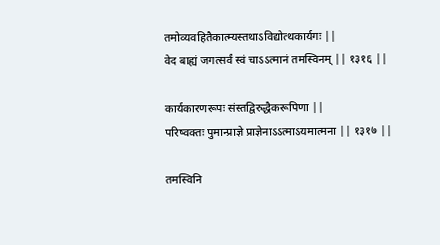तमोव्यवहितैकात्म्यस्तथाऽविद्योत्थकार्यगः ||
वेद बाह्यं जगत्सर्वं स्वं चाऽऽत्मानं तमस्विनम् || १३१६ ||

कार्यकारणरूपः संस्तद्विरुद्धैकरूपिणा ||
परिष्वक्तः पुमान्प्राज्ञे प्राज्ञेनाऽऽत्माऽयमात्मना || १३१७ ||

तमस्विनि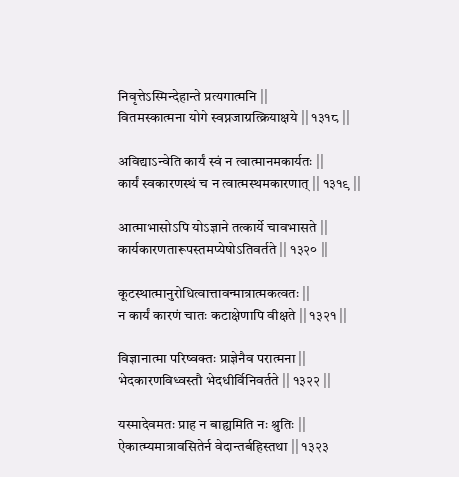निवृत्तेऽस्मिन्देहान्ते प्रत्यगात्मनि ||
वितमस्कात्मना योगे स्वप्नजाग्रत्क्रियाक्षये || १३१८ ||

अविद्याऽन्वेति कार्यं स्वं न त्वात्मानमकार्यतः ||
कार्यं स्वकारणस्थं च न त्वात्मस्थमकारणात् || १३१९ ||

आत्माभासोऽपि योऽज्ञाने तत्कार्ये चावभासते ||
कार्यकारणतारूपस्तमप्येषोऽतिवर्तते || १३२० ||

कूटस्थात्मानुरोधित्वात्तावन्मात्रात्मकत्वतः ||
न कार्यं कारणं चातः कटाक्षेणापि वीक्षते || १३२१ ||

विज्ञानात्मा परिष्वक्तः प्राज्ञेनैव परात्मना ||
भेदकारणविध्वस्तौ भेदधीर्विनिवर्तते || १३२२ ||

यस्मादेवमतः प्राह न बाह्यमिति नः श्रुतिः ||
ऐकात्म्यमात्रावसितेर्न वेदान्तर्बहिस्तथा || १३२३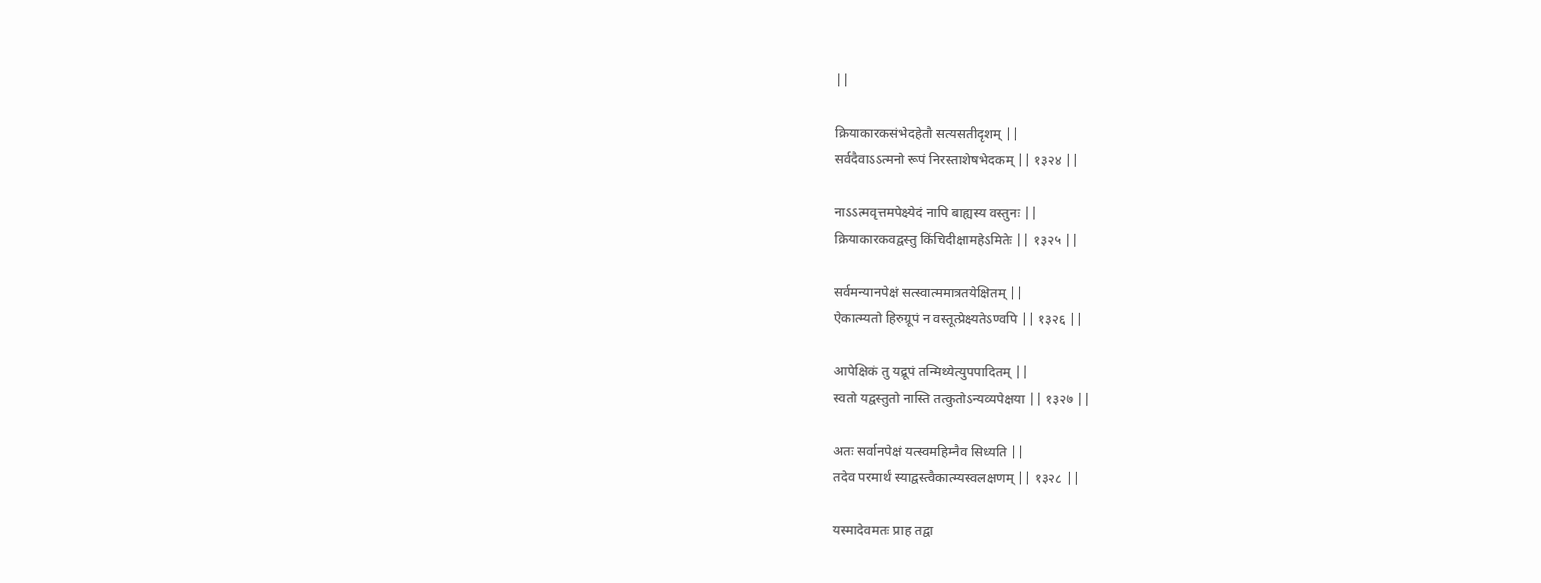||

क्रियाकारकसंभेदहेतौ सत्यसतीदृशम् ||
सर्वदैवाऽऽत्मनो रूपं निरस्ताशेषभेदकम् || १३२४ ||

नाऽऽत्मवृत्तमपेक्ष्येदं नापि बाह्यस्य वस्तुनः ||
क्रियाकारकवद्वस्तु किंचिदीक्षामहेऽमितेः || १३२५ ||

सर्वमन्यानपेक्षं सत्स्वात्ममात्रतयेक्षितम् ||
ऐकात्म्यतो हिरुग्रूपं न वस्तूत्प्रेक्ष्यतेऽण्वपि || १३२६ ||

आपेक्षिकं तु यद्रूपं तन्मिथ्येत्युपपादितम् ||
स्वतो यद्वस्तुतो नास्ति तत्कुतोऽन्यव्यपेक्षया || १३२७ ||

अतः सर्वानपेक्षं यत्स्वमहिम्नैव सिध्यति ||
तदेव परमार्थं स्याद्वस्त्वैकात्म्यस्वलक्षणम् || १३२८ ||

यस्मादेवमतः प्राह तद्वा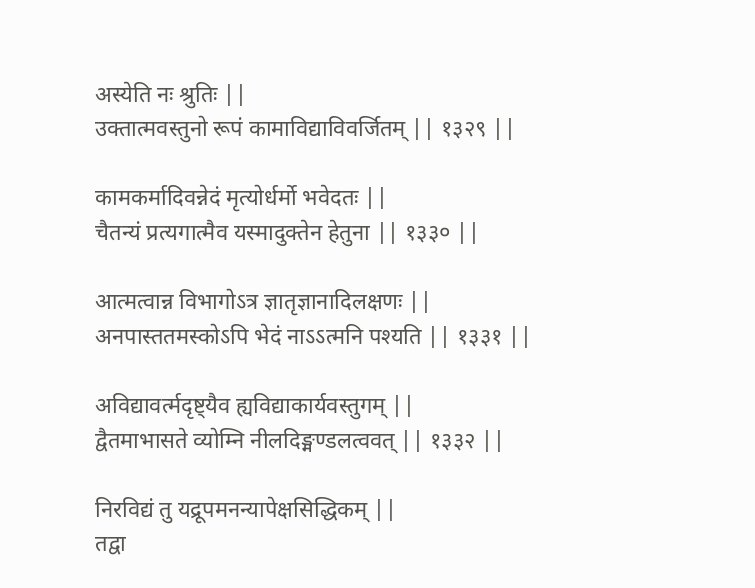अस्येति नः श्रुतिः ||
उक्तात्मवस्तुनो रूपं कामाविद्याविवर्जितम् || १३२९ ||

कामकर्मादिवन्नेदं मृत्योर्धर्मो भवेदतः ||
चैतन्यं प्रत्यगात्मैव यस्मादुक्तेन हेतुना || १३३० ||

आत्मत्वान्न विभागोऽत्र ज्ञातृज्ञानादिलक्षणः ||
अनपास्ततमस्कोऽपि भेदं नाऽऽत्मनि पश्यति || १३३१ ||

अविद्यावर्त्मदृष्ट्यैव ह्यविद्याकार्यवस्तुगम् ||
द्वैतमाभासते व्योम्नि नीलदिङ्मण्डलत्ववत् || १३३२ ||

निरविद्यं तु यद्रूपमनन्यापेक्षसिद्धिकम् ||
तद्वा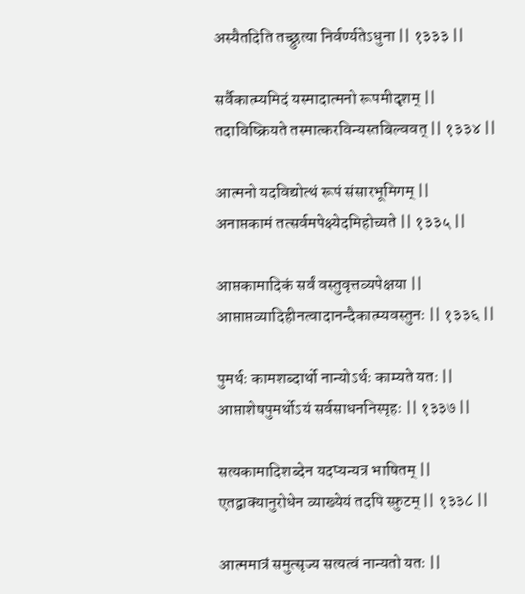अस्यैतदिति तच्छ्रुत्या निर्वर्ण्यतेऽधुना || १३३३ ||

सर्वैकात्म्यमिदं यस्मादात्मनो रूपमीदृशम् ||
तदाविष्क्रियते तस्मात्करविन्यस्तबिल्ववत् || १३३४ ||

आत्मनो यदविद्योत्थं रूपं संसारभूमिगम् ||
अनाप्तकामं तत्सर्वमपेक्ष्येदमिहोच्यते || १३३५ ||

आप्तकामादिकं सर्वं वस्तुवृत्तव्यपेक्षया ||
आप्ताप्तव्यादिहीनत्वादानन्दैकात्म्यवस्तुनः || १३३६ ||

पुमर्थः कामशब्दार्थो नान्योऽर्थः काम्यते यतः ||
आप्ताशेषपुमर्थोऽयं सर्वसाधननिस्पृहः || १३३७ ||

सत्यकामादिशब्देन यदप्यन्यत्र भाषितम् ||
एतद्वाक्यानुरोधेन व्याख्येयं तदपि स्फ़ुटम् || १३३८ ||

आत्ममात्रं समुत्सृज्य सत्यत्वं नान्यतो यतः ||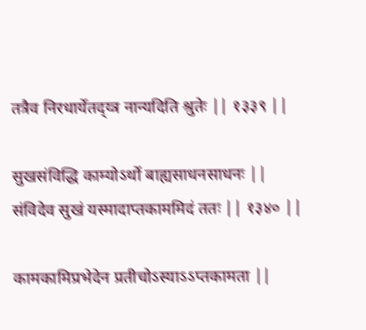तत्रैव निरधार्येतद्य्‍त्र नान्यदिति श्रुतेः || १३३९ ||

सुखसंविद्धि काम्योऽर्थो बाह्यसाधनसाधनः ||
संविदेव सुखं यस्मादाप्तकाममिदं ततः || १३४० ||

कामकामिप्रभेदेन प्रतीचोऽस्याऽऽप्तकामता ||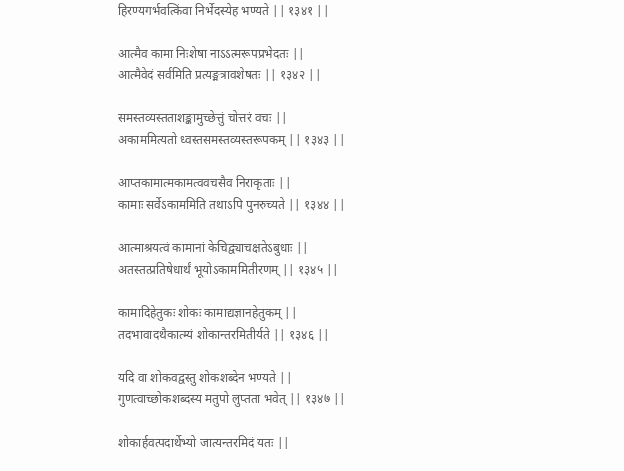हिरण्यगर्भवत्किंवा निर्भेदस्येह भण्यते || १३४१ ||

आत्मैव कामा निःशेषा नाऽऽत्मरूपप्रभेदतः ||
आत्मैवेदं सर्वमिति प्रत्यङ्मत्रावशेषतः || १३४२ ||

समस्तव्यस्तताशङ्कामुच्छेत्तुं चोत्तरं वचः ||
अकाममित्यतो ध्वस्तसमस्तव्यस्तरूपकम् || १३४३ ||

आप्तकामात्मकामत्ववचसैव निराकृताः ||
कामाः सर्वेऽकाममिति तथाऽपि पुनरुच्यते || १३४४ ||

आत्माश्रयत्वं कामानां केचिद्व्याचक्षतेऽबुधाः ||
अतस्तत्प्रतिषेधार्थं भूयोऽकाममितीरणम् || १३४५ ||

कामादिहेतुकः शोकः कामाद्यज्ञानहेतुकम् ||
तदभावादथैकात्म्यं शोकान्तरमितीर्यते || १३४६ ||

यदि वा शोकवद्वस्तु शोकशब्देन भण्यते ||
गुणत्वाच्छोकशब्दस्य मतुपो लुप्तता भवेत् || १३४७ ||

शोकार्हवत्पदार्थेभ्यो जात्यन्तरमिदं यतः ||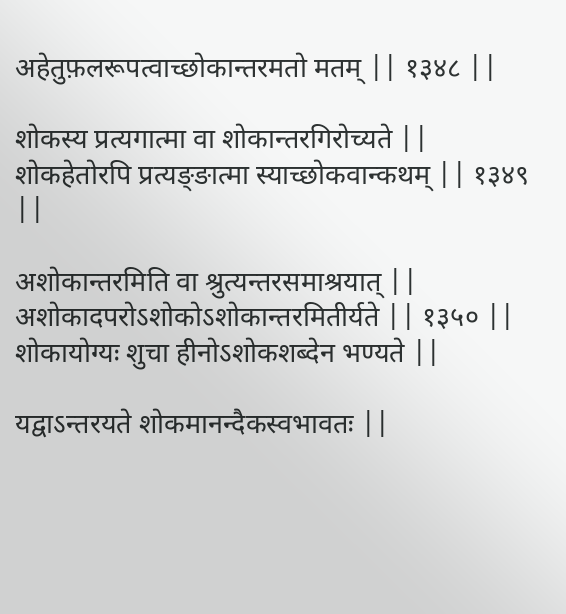अहेतुफ़लरूपत्वाच्छोकान्तरमतो मतम् || १३४८ ||

शोकस्य प्रत्यगात्मा वा शोकान्तरगिरोच्यते ||
शोकहेतोरपि प्रत्यङ्ङात्मा स्याच्छोकवान्कथम् || १३४९ ||

अशोकान्तरमिति वा श्रुत्यन्तरसमाश्रयात् ||
अशोकादपरोऽशोकोऽशोकान्तरमितीर्यते || १३५० ||
शोकायोग्यः शुचा हीनोऽशोकशब्देन भण्यते ||

यद्वाऽन्तरयते शोकमानन्दैकस्वभावतः ||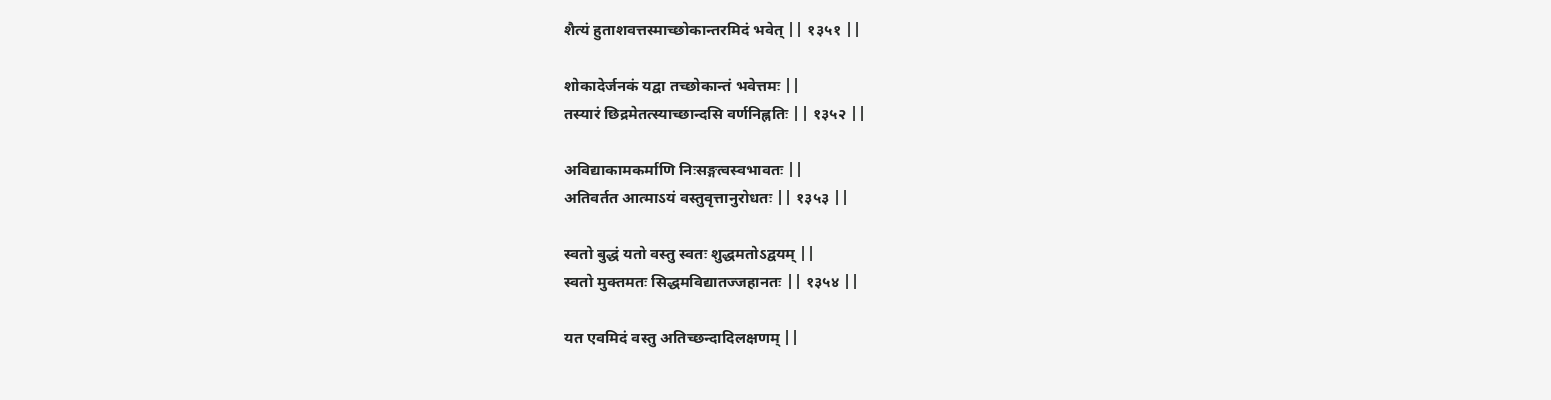शैत्यं हुताशवत्तस्माच्छोकान्तरमिदं भवेत् || १३५१ ||

शोकादेर्जनकं यद्वा तच्छोकान्तं भवेत्तमः ||
तस्यारं छिद्रमेतत्स्याच्छान्दसि वर्णनिह्नतिः || १३५२ ||

अविद्याकामकर्माणि निःसङ्गत्वस्वभावतः ||
अतिवर्तत आत्माऽयं वस्तुवृत्तानुरोधतः || १३५३ ||

स्वतो बुद्धं यतो वस्तु स्वतः शुद्धमतोऽद्वयम् ||
स्वतो मुक्तमतः सिद्धमविद्यातज्जहानतः || १३५४ ||

यत एवमिदं वस्तु अतिच्छन्दादिलक्षणम् ||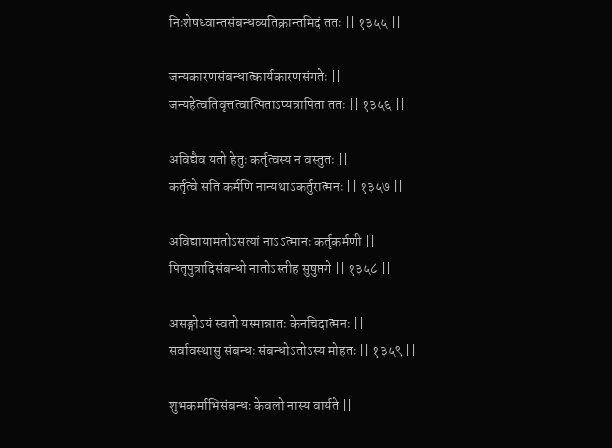निःशेषध्वान्तसंबन्धव्यतिक्रान्तमिदं ततः || १३५५ ||

जन्यकारणसंबन्धात्कार्यकारणसंगतेः ||
जन्यहेत्वतिवृत्तत्वात्पिताऽप्यत्रापिता ततः || १३५६ ||

अविद्यैव यतो हेतुः कर्तृत्वस्य न वस्तुतः ||
कर्तृत्वे सति कर्मणि नान्यथाऽकर्तुरात्मनः || १३५७ ||

अविद्यायामतोऽसत्यां नाऽऽत्मानः कर्तृकर्मणी ||
पितृपुत्रादिसंबन्धो नातोऽस्तीह सुषुप्तगे || १३५८ ||

असङ्गोऽयं स्वतो यस्मान्नातः केनचिदात्मनः ||
सर्वावस्थासु संबन्धः संबन्धोऽतोऽस्य मोहतः || १३५९ ||

शुभकर्माभिसंबन्धः केवलो नास्य वार्यते ||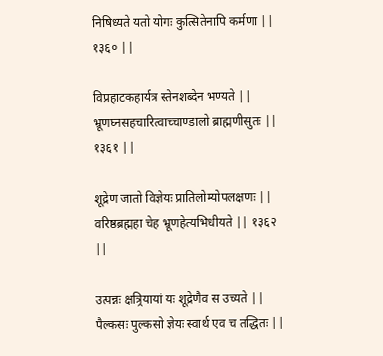निषिध्यते यतो योगः कुत्सितेनापि कर्मणा || १३६० ||

विप्रहाटकहार्यत्र स्तेनशब्देन भण्यते ||
भ्रूणघ्नसहचारित्वाच्चाण्डालो ब्राह्मणीसुतः || १३६१ ||

शूद्रेण जातो विज्ञेयः प्रातिलोम्योपलक्षणः ||
वरिष्ठब्रह्महा चेह भ्रूणहेत्यभिधीयते || १३६२ ||

उत्पन्नः क्षत्र्रियायां यः शूद्रेणैव स उच्यते ||
पैल्कसः पुल्कसो ज्ञेयः स्वार्थ एव च तद्धितः ||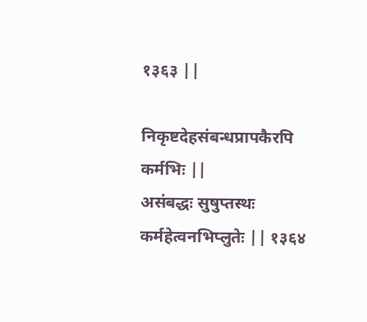१३६३ ||

निकृष्टदेहसंबन्धप्रापकैरपि कर्मभिः ||
असंबद्धः सुषुप्तस्थः कर्महेत्वनभिप्लुतेः || १३६४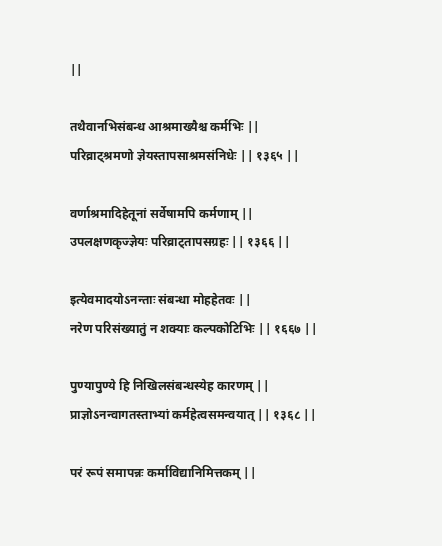||

तथैवानभिसंबन्ध आश्रमाख्यैश्च कर्मभिः ||
परिव्राट्श्रमणो ज्ञेयस्तापसाश्रमसंनिधेः || १३६५ ||

वर्णाश्रमादिहेतूनां सर्वेषामपि कर्मणाम् ||
उपलक्षणकृज्ज्ञेयः परिव्राट्तापसग्रहः || १३६६ ||

इत्येवमादयोऽनन्ताः संबन्धा मोहहेतवः ||
नरेण परिसंख्यातुं न शक्याः कल्पकोटिभिः || १६६७ ||

पुण्यापुण्ये हि निखिलसंबन्धस्येह कारणम् ||
प्राज्ञोऽनन्वागतस्ताभ्यां कर्महेत्वसमन्वयात् || १३६८ ||

परं रूपं समापन्नः कर्माविद्यानिमित्तकम् ||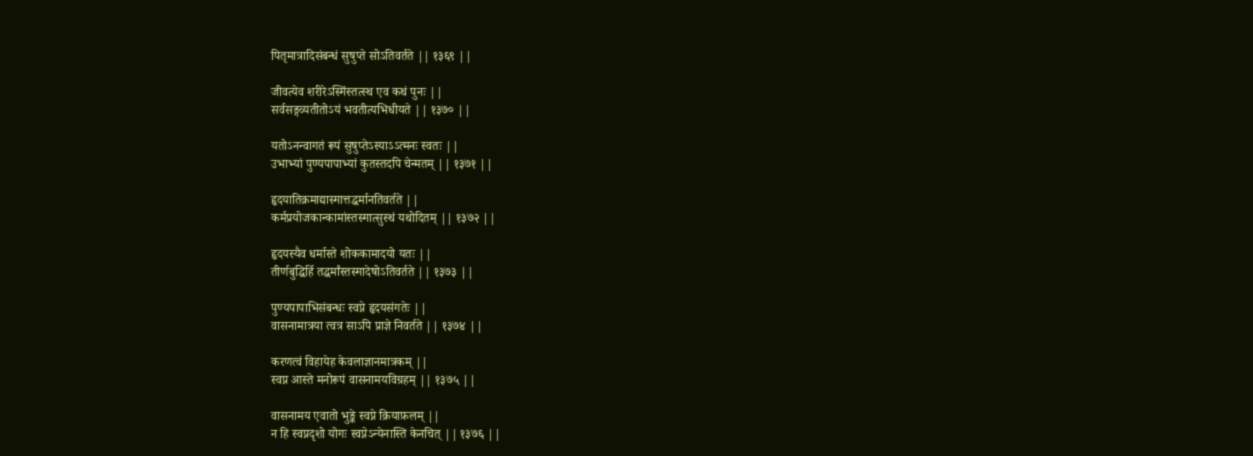पितृमात्रादिसंबन्धं सुषुप्ते सोऽतिवर्तते || १३६९ ||

जीवत्येव शरीरेऽस्मिंस्तत्स्थ एव कथं पुनः ||
सर्वसङ्गव्यतीतोऽयं भवतीत्यभिधीयते || १३७० ||

यतोऽनन्वागतं रूपं सुषुप्तेऽस्याऽऽत्मनः स्वतः ||
उभाभ्यां पुण्यपापाभ्यां कुतस्तदपि चेन्मतम् || १३७१ ||

हृदयातिक्रमाद्यास्मात्तद्धर्मानतिवर्तते ||
कर्मप्रयोजकान्कामांस्तस्मात्सुस्थं यथोदितम् || १३७२ ||

हृदयस्यैव धर्मास्ते शोककामादयो यतः ||
तीर्णबुद्धिर्हि तद्धर्मांस्तस्मादेषोऽतिवर्तते || १३७३ ||

पुण्यपापाभिसंबन्धः स्वप्ने हृदयसंगतेः ||
वासनामात्रया त्वत्र साऽपि प्राज्ञे निवर्तते || १३७४ ||

करणत्वं विहायेह केवलाज्ञानमात्रकम् ||
स्वप्न आस्ते मनोरूपं वासनामयविग्रहम् || १३७५ ||

वासनामय एवातो भुङ्के स्वप्ने क्रियाफ़लम् ||
न हि स्वप्नदृशो योगः स्वप्नेऽन्येनास्ति केनचित् || १३७६ ||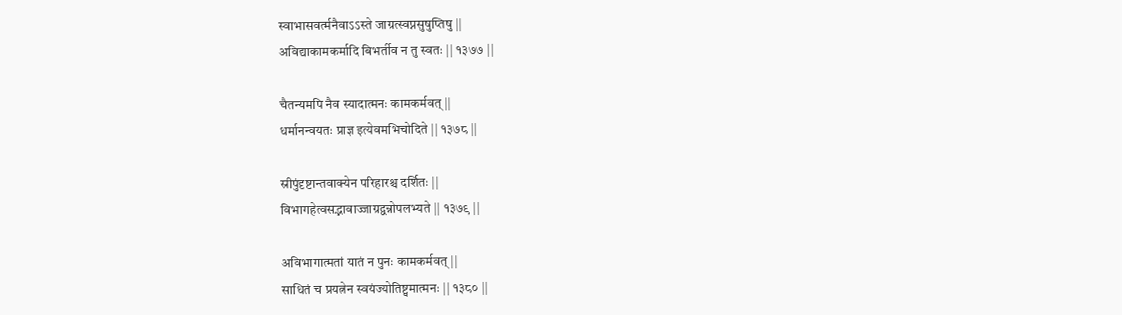स्वाभासवर्त्मनैवाऽऽस्ते जाग्रत्स्वप्नसुषुप्तिषु ||
अविद्याकामकर्मादि बिभर्तीव न तु स्वतः || १३७७ ||

चैतन्यमपि नैव स्यादात्मनः कामकर्मवत् ||
धर्मानन्वयतः प्राज्ञ इत्येवमभिचोदिते || १३७८ ||

स्रीपुंदृष्टान्तवाक्येन परिहारश्च दर्शितः ||
विभागहेत्वसद्भावाज्जाग्रद्वन्नोपलभ्यते || १३७९ ||

अविभागात्मतां यातं न पुनः कामकर्मवत् ||
साधितं च प्रयत्नेन स्वयंज्योतिष्ट्वमात्मनः || १३८० ||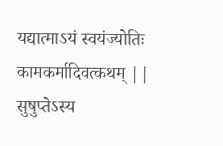यद्यात्माऽयं स्वयंज्योतिः कामकर्मादिवत्कथम् ||
सुषुप्तेऽस्य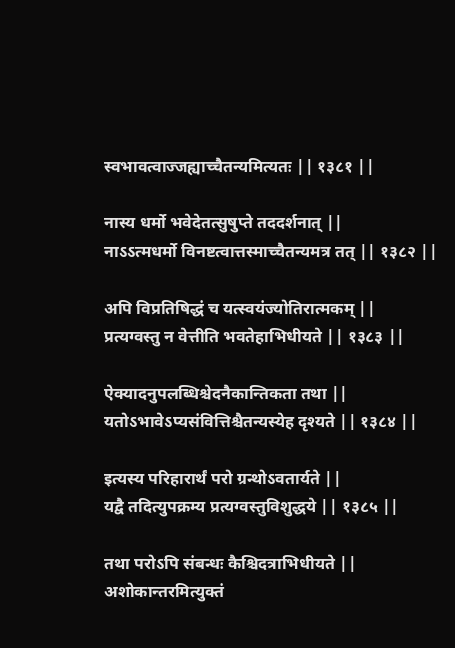स्वभावत्वाज्जह्याच्चैतन्यमित्यतः || १३८१ ||

नास्य धर्मो भवेदेतत्सुषुप्ते तददर्शनात् ||
नाऽऽत्मधर्मो विनष्टत्वात्तस्माच्चैतन्यमत्र तत् || १३८२ ||

अपि विप्रतिषिद्धं च यत्स्वयंज्योतिरात्मकम् ||
प्रत्यग्वस्तु न वेत्तीति भवतेहाभिधीयते || १३८३ ||

ऐक्यादनुपलब्धिश्चेदनैकान्तिकता तथा ||
यतोऽभावेऽप्यसंवित्तिश्चैतन्यस्येह दृश्यते || १३८४ ||

इत्यस्य परिहारार्थं परो ग्रन्थोऽवतार्यते ||
यद्वै तदित्युपक्रम्य प्रत्यग्वस्तुविशुद्धये || १३८५ ||

तथा परोऽपि संबन्धः कैश्चिदत्राभिधीयते ||
अशोकान्तरमित्युक्तं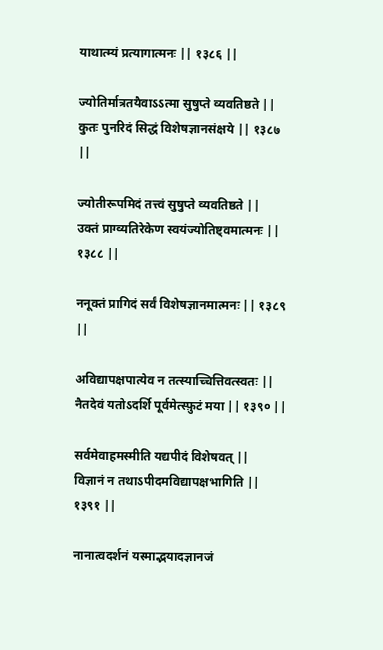याथात्म्यं प्रत्यागात्मनः || १३८६ ||

ज्योतिर्मात्रतयैवाऽऽत्मा सुषुप्ते व्यवतिष्ठते ||
कुतः पुनरिदं सिद्धं विशेषज्ञानसंक्षये || १३८७ ||

ज्योतीरूपमिदं तत्त्वं सुषुप्ते व्यवतिष्ठते ||
उक्तं प्राग्व्यतिरेकेण स्वयंज्योतिष्ट्वमात्मनः || १३८८ ||

ननूक्तं प्रागिदं सर्वं विशेषज्ञानमात्मनः || १३८९ ||

अविद्यापक्षपात्येव न तत्स्याच्चित्तिवत्स्वतः ||
नैतदेवं यतोऽदर्शि पूर्वमेत्स्फ़ुटं मया || १३९० ||

सर्वमेवाहमस्मीति यद्यपीदं विशेषवत् ||
विज्ञानं न तथाऽपीदमविद्यापक्षभागिति || १३९१ ||

नानात्वदर्शनं यस्माद्भयादज्ञानजं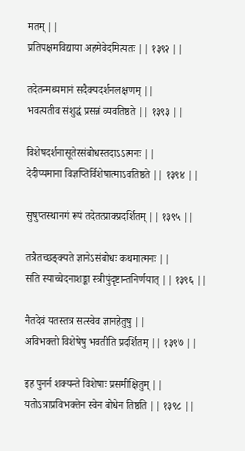मतम् ||
प्रतिपक्षमविद्याया अहमेवेदमित्यतः || १३९२ ||

तदेतन्मथ्यमानं सदैक्यदर्शनलक्षणम् ||
भवत्यतीव संशुद्धं प्रसन्नं व्यवतिष्ठते || १३९३ ||

विशेषदर्शनासूतेरसंबोधस्तदाऽऽत्मनः ||
देदीप्यमाना विज्ञप्तिर्विशेषात्माऽवतिष्ठते || १३९४ ||

सुषुप्तस्थानगं रूपं तदेतत्प्राक्प्रदर्शितम् || १३९५ ||

तत्रैतच्छङ्क्यते ज्ञानेऽसंबोधः कथमात्मनः ||
सति स्याच्चेदनाशङ्का स्त्रीपुंदृष्टान्तनिर्णयात् || १३९६ ||

नैतदेवं यतस्तत्र सत्स्वेव ज्ञानहेतुषु ||
अविभक्तो विशेषेषु भवतीति प्रदर्शितम् || १३९७ ||

इह पुनर्न शक्यन्ते विशेषाः प्रसमीक्षितुम् ||
यतोऽत्राप्रविभक्तेन स्वेन बोधेन तिष्ठति || १३९८ ||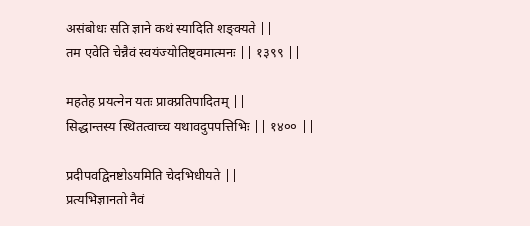असंबोधः सति ज्ञाने कथं स्यादिति शङ्क्यते ||
तम एवेति चेन्नैवं स्वयंज्योतिष्ट्वमात्मनः || १३९९ ||

महतेह प्रयत्नेन यतः प्राक्प्रतिपादितम् ||
सिद्धान्तस्य स्थितत्वाच्च यथावदुपपत्तिभिः || १४०० ||

प्रदीपवद्विनष्टोऽयमिति चेदभिधीयते ||
प्रत्यभिज्ञानतो नैवं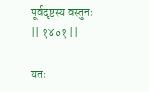पूर्वदृष्टस्य वस्तुनः || १४०१ ||

यतः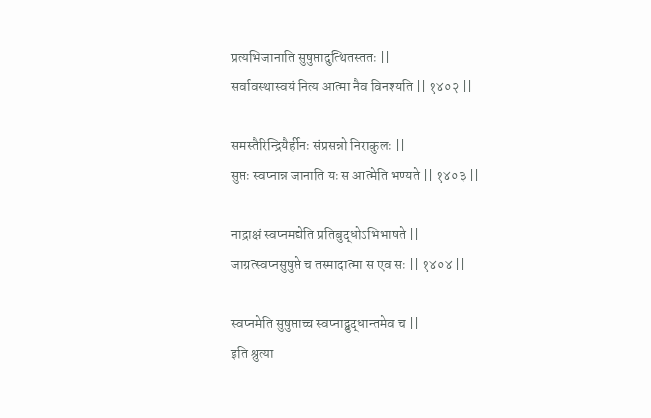प्रत्यभिजानाति सुषुप्तादुत्थितस्ततः ||
सर्वावस्थास्वयं नित्य आत्मा नैव विनश्यति || १४०२ ||

समस्तैरिन्द्रियैर्हीनः संप्रसन्नो निराकुलः ||
सुप्तः स्वप्नान्न जानाति यः स आत्मेति भण्यते || १४०३ ||

नाद्राक्षं स्वप्नमद्येति प्रतिबुद्धोऽभिभाषते ||
जाग्रत्स्वप्नसुषुप्ते च तस्मादात्मा स एव सः || १४०४ ||

स्वप्नमेति सुषुप्ताच्च स्वप्नाद्बुद्धान्तमेव च ||
इति श्रुत्या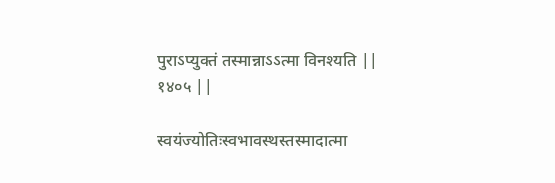पुराऽप्युक्तं तस्मान्नाऽऽत्मा विनश्यति || १४०५ ||

स्वयंज्योतिःस्वभावस्थस्तस्मादात्मा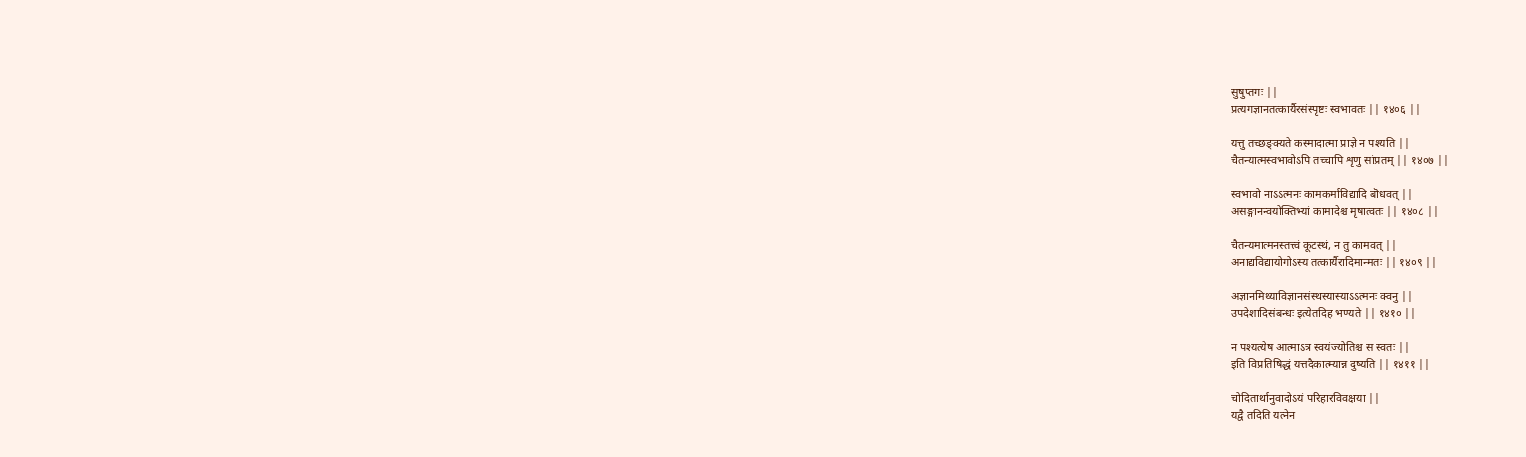सुषुप्तगः ||
प्रत्यगज्ञानतत्कार्यैरसंस्पृष्टः स्वभावतः || १४०६ ||

यत्तु तच्छङ्क्यते कस्मादात्मा प्राज्ञे न पश्यति ||
चैतन्यात्मस्वभावोऽपि तच्चापि शृणु सांप्रतम् || १४०७ ||

स्वभावो नाऽऽत्मनः कामकर्माविद्यादि बॊधवत् ||
असङ्गानन्वयोक्तिभ्यां कामादेश्च मृषात्वतः || १४०८ ||

चैतन्यमात्मनस्तत्त्वं कूटस्थं, न तु कामवत् ||
अनाद्यविद्यायोगोऽस्य तत्कार्यैरादिमान्मतः || १४०९ ||

अज्ञानमिथ्याविज्ञानसंस्थस्यास्याऽऽत्मनः क्वनु ||
उपदेशादिसंबन्धः इत्येतदिह भण्यते || १४१० ||

न पश्यत्येष आत्माऽत्र स्वयंज्योतिश्च स स्वतः ||
इति विप्रतिषिद्धं यत्तदैकात्म्यान्न दुष्यति || १४११ ||

चोदितार्थानुवादोऽयं परिहारविवक्षया ||
यद्वै तदिति यत्नेन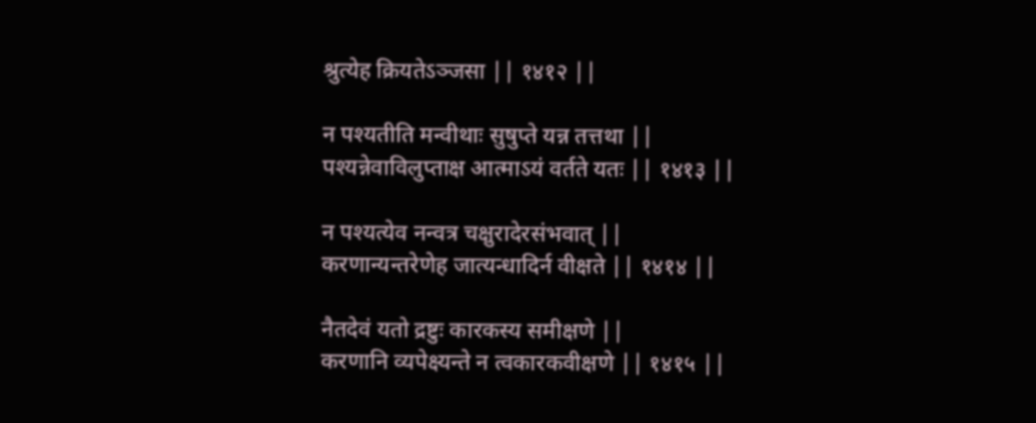श्रुत्येह क्रियतेऽञ्जसा || १४१२ ||

न पश्यतीति मन्वीथाः सुषुप्ते यन्न तत्तथा ||
पश्यन्नेवाविलुप्ताक्ष आत्माऽयं वर्तते यतः || १४१३ ||

न पश्यत्येव नन्वत्र चक्षुरादेरसंभवात् ||
करणान्यन्तरेणेह जात्यन्धादिर्न वीक्षते || १४१४ ||

नैतदेवं यतो द्रष्टुः कारकस्य समीक्षणे ||
करणानि व्यपेक्ष्यन्ते न त्वकारकवीक्षणे || १४१५ ||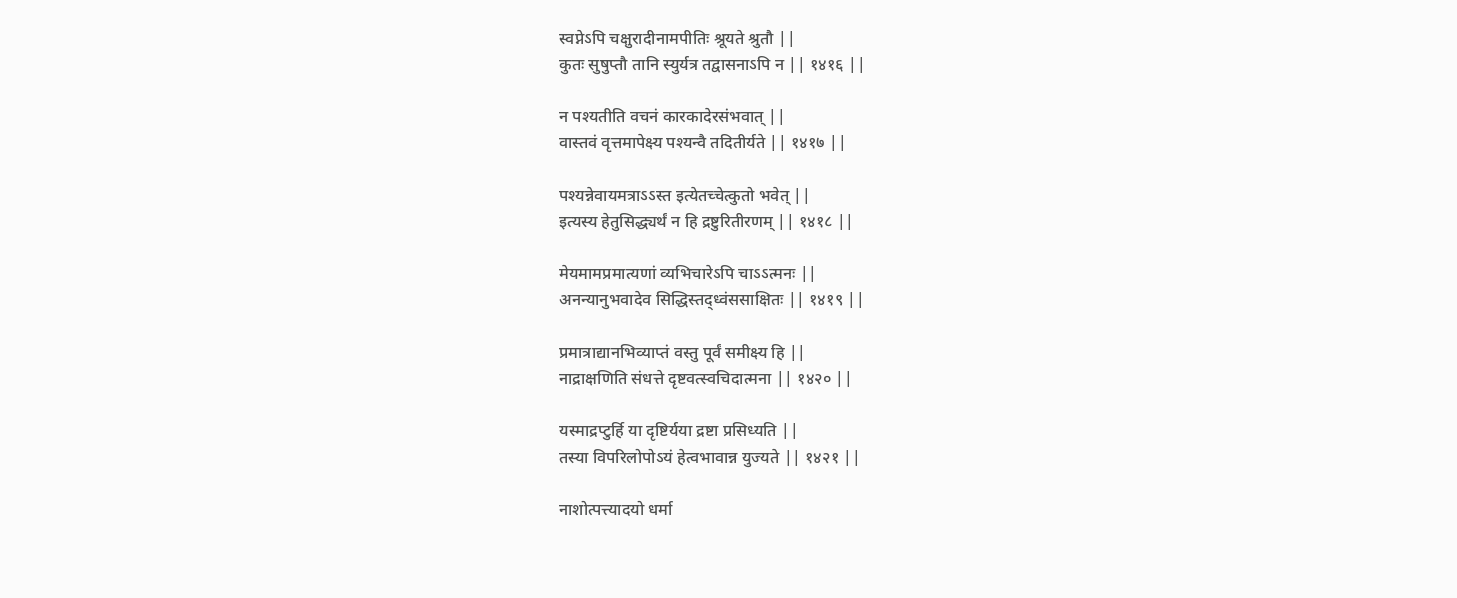स्वप्नेऽपि चक्षुरादीनामपीतिः श्रूयते श्रुतौ ||
कुतः सुषुप्तौ तानि स्युर्यत्र तद्वासनाऽपि न || १४१६ ||

न पश्यतीति वचनं कारकादेरसंभवात् ||
वास्तवं वृत्तमापेक्ष्य पश्यन्वै तदितीर्यते || १४१७ ||

पश्यन्नेवायमत्राऽऽस्त इत्येतच्चेत्कुतो भवेत् ||
इत्यस्य हेतुसिद्ध्यर्थं न हि द्रष्टुरितीरणम् || १४१८ ||

मेयमामप्रमात्यणां व्यभिचारेऽपि चाऽऽत्मनः ||
अनन्यानुभवादेव सिद्धिस्तद्ध्वंससाक्षितः || १४१९ ||

प्रमात्राद्यानभिव्याप्तं वस्तु पूर्वं समीक्ष्य हि ||
नाद्राक्षणिति संधत्ते दृष्टवत्स्वचिदात्मना || १४२० ||

यस्माद्रप्टुर्हि या दृष्टिर्यया द्रष्टा प्रसिध्यति ||
तस्या विपरिलोपोऽयं हेत्वभावान्न युज्यते || १४२१ ||

नाशोत्पत्त्यादयो धर्मा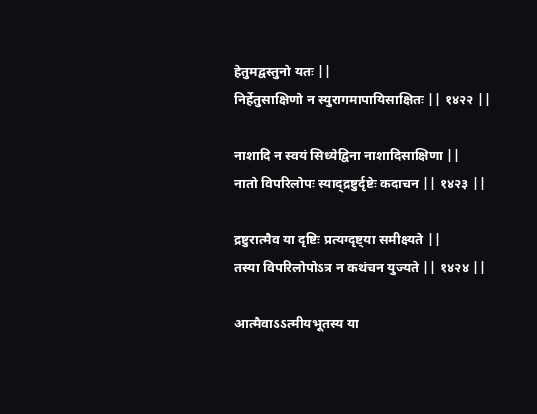हेतुमद्वस्तुनो यतः ||
निर्हेतुसाक्षिणो न स्युरागमापायिसाक्षितः || १४२२ ||

नाशादि न स्वयं सिध्येद्विना नाशादिसाक्षिणा ||
नातो विपरिलोपः स्याद्द्रष्टुर्दृष्टेः कदाचन || १४२३ ||

द्रष्टुरात्मैव या दृष्टिः प्रत्यग्दृष्ट्या समीक्ष्यते ||
तस्या विपरिलोपोऽत्र न कथंचन युज्यते || १४२४ ||

आत्मैवाऽऽत्मीयभूतस्य या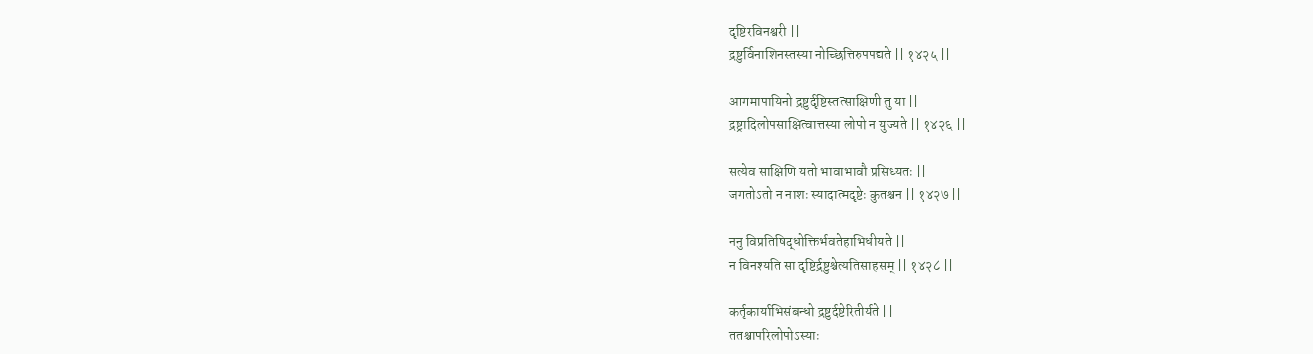दृष्टिरविनश्वरी ||
द्रष्टुर्विनाशिनस्तस्या नोच्छित्तिरुपपद्यते || १४२५ ||

आगमापायिनो द्रष्टुर्दृष्टिस्तत्साक्षिणी तु या ||
द्रष्ट्रादिलोपसाक्षित्वात्तस्या लोपो न युज्यते || १४२६ ||

सत्येव साक्षिणि यतो भावाभावौ प्रसिध्यतः ||
जगतोऽतो न नाशः स्यादात्मदृष्टेः कुतश्चन || १४२७ ||

ननु विप्रतिषिद्धोक्तिर्भवतेहाभिधीयते ||
न विनश्यति सा दृष्टिर्द्रष्टुश्चेत्यतिसाहसम् || १४२८ ||

कर्तृकार्याभिसंबन्धो द्रष्टुर्दष्टेरितीर्यते ||
ततश्चापरिलोपोऽस्याः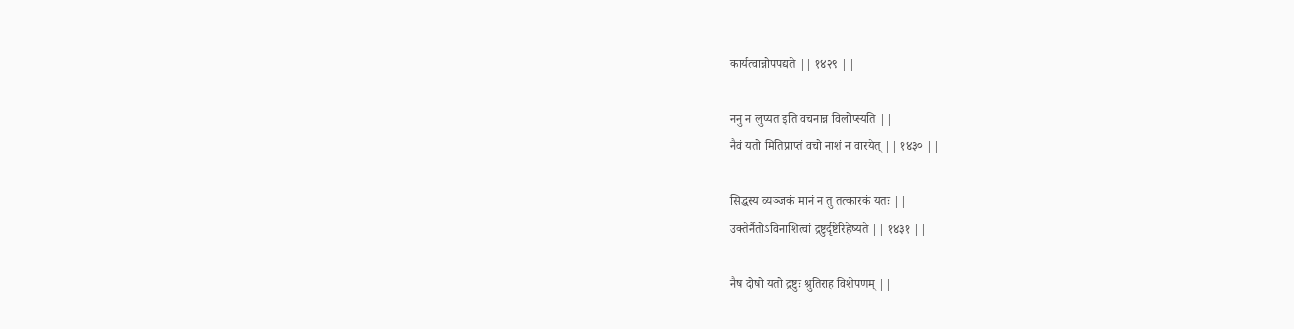कार्यत्वान्नोपपद्यते || १४२९ ||

ननु न लुप्यत इति वचनान्न विलोप्स्यति ||
नैवं यतो मितिप्राप्तं वचो नाशं न वारयेत् || १४३० ||

सिद्धस्य व्यञ्जकं मानं न तु तत्कारकं यतः ||
उक्तेर्नैतोऽविनाशित्वां द्रष्टुर्दृष्टेरिहेष्यते || १४३१ ||

नैष दोषो यतो द्रष्टुः श्रुतिराह विशेपणम् ||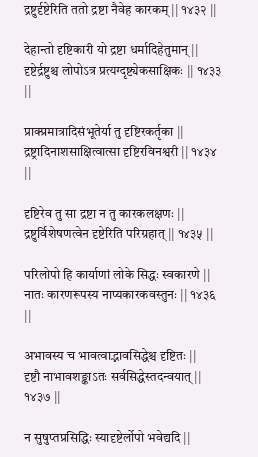द्रष्टुर्दृष्टेरिति ततो द्रष्टा नैवेह कारकम् || १४३२ ||

देहान्तो दृष्टिकारी यो द्रष्टा धर्मादिहेतुमान् ||
दृष्टेर्द्रष्टुश्च लोपोऽत्र प्रत्यग्दृष्ट्येकसाक्षिकः || १४३३ ||

प्राक्प्रमात्रादिसंभूतेर्या तु दृष्टिरकर्तृका ||
द्रष्ट्रादिनाशसाक्षित्वात्सा दृष्टिरविनश्वरी || १४३४ ||

दृष्टिरेव तु सा द्रष्टा न तु कारकलक्षणः ||
द्रष्टुर्विशेषणत्वेन दृष्टेरिति परिग्रहात् || १४३५ ||

परिलोपो हि कार्याणां लोके सिद्धः स्वकारणे ||
नातः कारणरूपस्य नाप्यकारकवस्तुनः || १४३६ ||

अभावस्य च भावत्वाद्भावसिद्धेश्च दृष्टितः ||
दृष्टौ नाभावशङ्काऽतः सर्वसिद्धेस्तदन्वयात् || १४३७ ||

न सुषुप्तप्रसिद्धिः स्यादृष्टेर्लोपो भवेद्यदि ||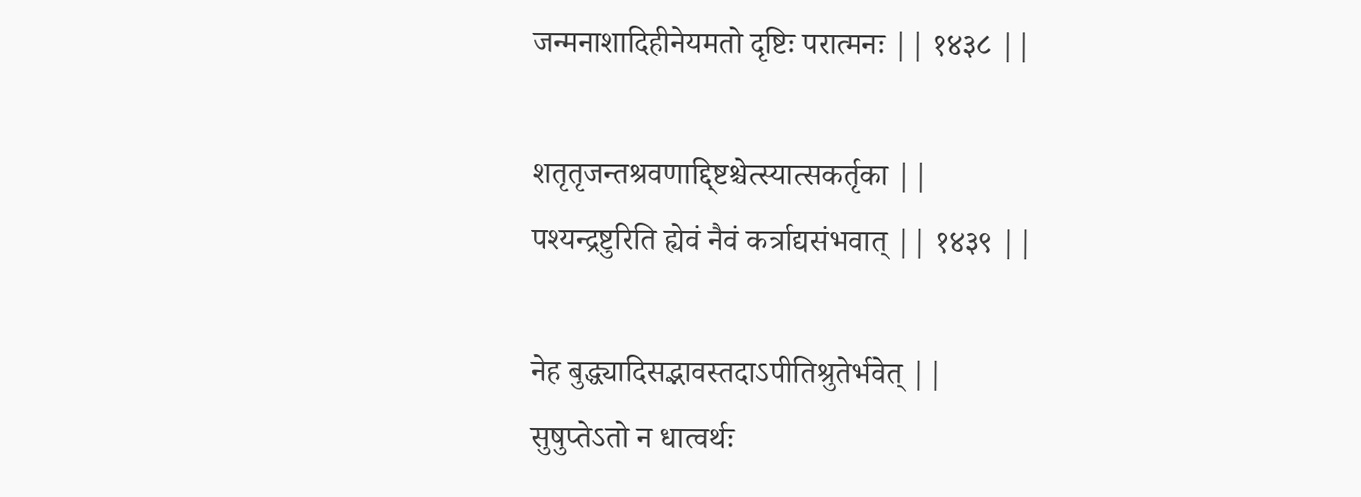जन्मनाशादिहीनेयमतो दृष्टिः परात्मनः || १४३८ ||

शतृतृजन्तश्रवणाद्द्‍ष्टिश्चेत्स्यात्सकर्तृका ||
पश्यन्द्रष्टुरिति ह्येवं नैवं कर्त्राद्यसंभवात् || १४३९ ||

नेह बुद्ध्यादिसद्भावस्तदाऽपीतिश्रुतेर्भवेत् ||
सुषुप्तेऽतो न धात्वर्थः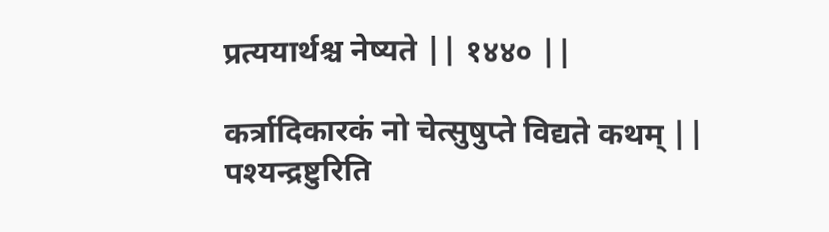प्रत्ययार्थश्च नेष्यते || १४४० ||

कर्त्रादिकारकं नो चेत्सुषुप्ते विद्यते कथम् ||
पश्यन्द्रष्टुरिति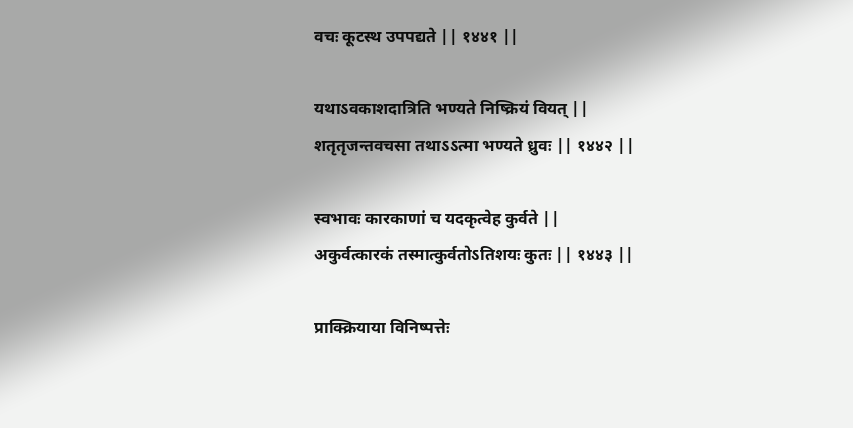वचः कूटस्थ उपपद्यते || १४४१ ||

यथाऽवकाशदात्रिति भण्यते निष्क्रियं वियत् ||
शतृतृजन्तवचसा तथाऽऽत्मा भण्यते ध्रुवः || १४४२ ||

स्वभावः कारकाणां च यदकृत्वेह कुर्वते ||
अकुर्वत्कारकं तस्मात्कुर्वतोऽतिशयः कुतः || १४४३ ||

प्राक्क्रियाया विनिष्पत्तेः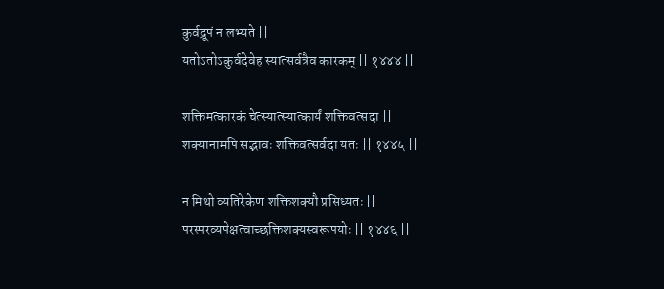कुर्वद्रूपं न लभ्यते ||
यतोऽतोऽकुर्वदेवेह स्यात्सर्वत्रैव कारकम् || १४४४ ||

शक्तिमत्कारकं चेत्स्यात्स्यात्कार्यं शक्तिवत्सदा ||
शक्यानामपि सद्भावः शक्तिवत्सर्वदा यतः || १४४५ ||

न मिथो व्यतिरेकेण शक्तिशक्यौ प्रसिध्यतः ||
परस्परव्यपेक्षत्वाच्छक्तिशक्यस्वरूपयोः || १४४६ ||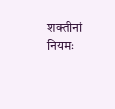शक्तीनां नियमः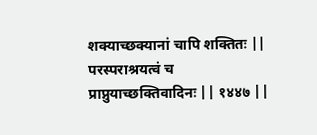शक्याच्छक्यानां चापि शक्तितः ||
परस्पराश्रयत्वं च प्राप्नुयाच्छक्तिवादिनः || १४४७ ||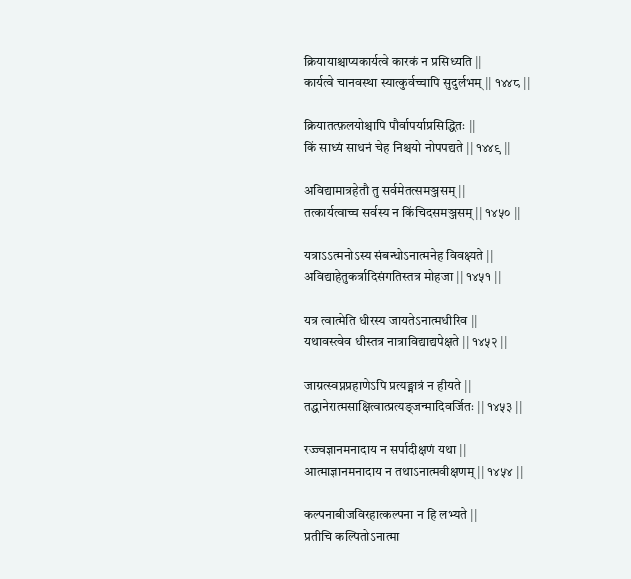क्रियायाश्चाप्यकार्यत्वे कारकं न प्रसिध्यति ||
कार्यत्वे चानवस्था स्यात्कुर्वच्चापि सुदुर्लभम् || १४४८ ||

क्रियातत्फ़लयोश्चापि पौर्वापर्याप्रसिद्धितः ||
किं साध्यं साधनं चेह निश्चयो नोपपद्यते || १४४९ ||

अविद्यामात्रहेतौ तु सर्वमेतत्समञ्जसम् ||
तत्कार्यत्वाच्च सर्वस्य न किंचिदसमञ्जसम् || १४५० ||

यत्राऽऽत्मनोऽस्य संबन्धोऽनात्मनेह विवक्ष्यते ||
अविद्याहेतुकर्त्रादिसंगतिस्तत्र मोहजा || १४५१ ||

यत्र त्वात्मेति धीरस्य जायतेऽनात्मधीरिव ||
यथावस्त्वेव धीस्तत्र नात्राविद्याद्यपेक्षते || १४५२ ||

जाग्रत्स्वप्नप्रहाणेऽपि प्रत्यङ्मात्रं न हीयते ||
तद्धानेरात्मसाक्षित्वात्प्रत्यङ्जन्मादिवर्जितः || १४५३ ||

रज्ज्वज्ञानमनादाय न सर्पादीक्षणं यथा ||
आत्माज्ञानमनादाय न तथाऽनात्मवीक्षणम् || १४५४ ||

कल्पनाबीजविरहात्कल्पना न हि लभ्यते ||
प्रतीचि कल्पितोऽनात्मा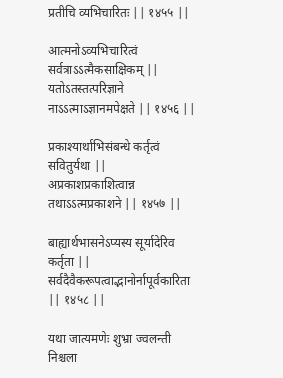प्रतीचि व्यभिचारितः || १४५५ ||

आत्मनोऽव्यभिचारित्वं सर्वत्राऽऽत्मैकसाक्षिकम् ||
यतोऽतस्तत्परिज्ञाने नाऽऽत्माऽज्ञानमपेक्षते || १४५६ ||

प्रकाश्यार्थाभिसंबन्धे कर्तृत्वं सवितुर्यथा ||
अप्रकाशप्रकाशित्वान्न तथाऽऽत्मप्रकाशने || १४५७ ||

बाह्यार्थभासनेऽप्यस्य सूर्यादेरिव कर्तृता ||
सर्वदैवैकरूपत्वाद्भानोर्नापूर्वकारिता || १४५८ ||

यथा जात्यमणेः शुभ्रा ज्वलन्ती निश्चला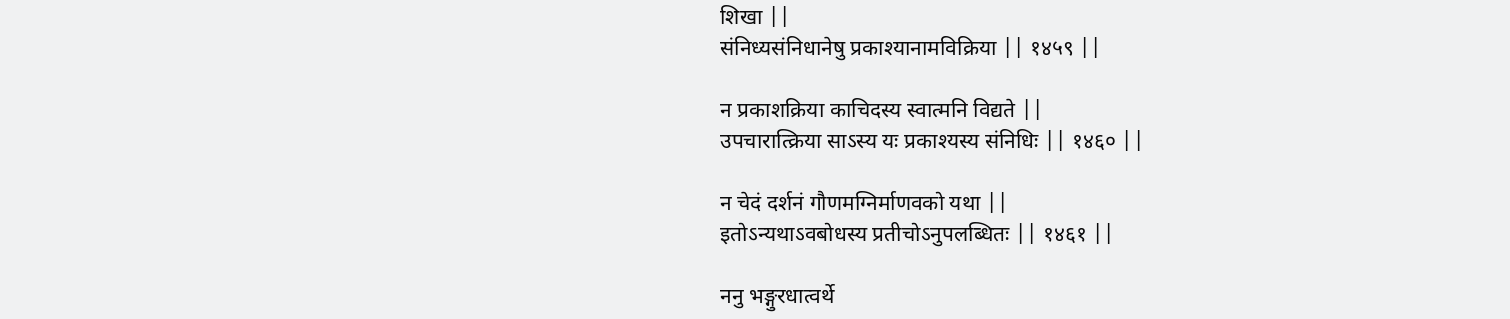शिखा ||
संनिध्यसंनिधानेषु प्रकाश्यानामविक्रिया || १४५९ ||

न प्रकाशक्रिया काचिदस्य स्वात्मनि विद्यते ||
उपचारात्क्रिया साऽस्य यः प्रकाश्यस्य संनिधिः || १४६० ||

न चेदं दर्शनं गौणमग्निर्माणवको यथा ||
इतोऽन्यथाऽवबोधस्य प्रतीचोऽनुपलब्धितः || १४६१ ||

ननु भङ्गुरधात्वर्थे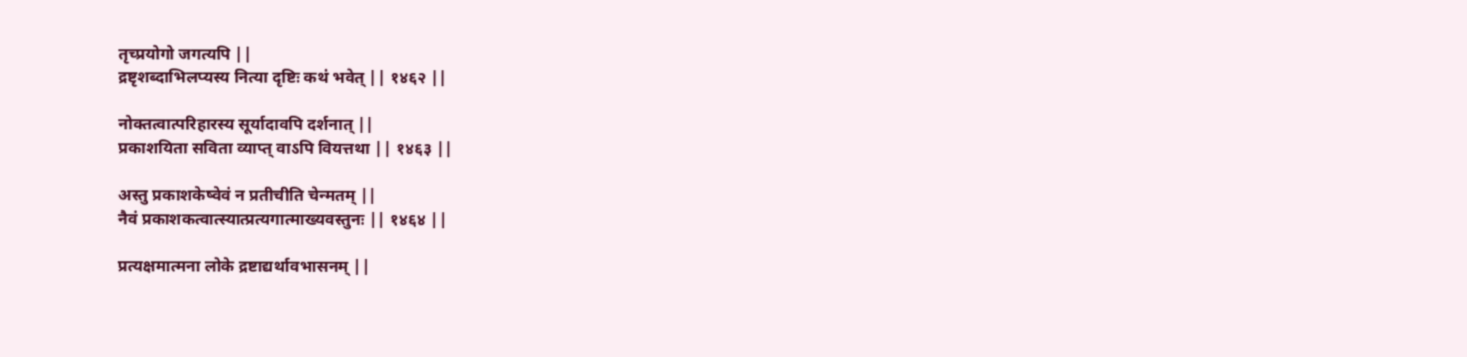तृच्प्रयोगो जगत्यपि ||
द्रष्टृशब्दाभिलप्यस्य नित्या दृष्टिः कथं भवेत् || १४६२ ||

नोक्तत्वात्परिहारस्य सूर्यादावपि दर्शनात् ||
प्रकाशयिता सविता व्याप्त् वाऽपि वियत्तथा || १४६३ ||

अस्तु प्रकाशकेष्वेवं न प्रतीचीति चेन्मतम् ||
नैवं प्रकाशकत्वात्स्यात्प्रत्यगात्माख्यवस्तुनः || १४६४ ||

प्रत्यक्षमात्मना लोके द्रष्टाद्यर्थावभासनम् ||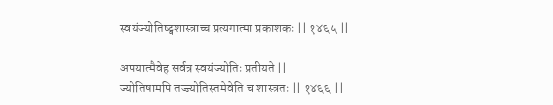स्वयंज्योतिष्ट्वशास्त्राच्च प्रत्यगात्मा प्रकाशकः || १४६५ ||

अपयात्मैवेह सर्वत्र स्वयंज्योतिः प्रतीयते ||
ज्योतिषामपि तज्ज्योतिस्तमेवेति च शास्त्रतः || १४६६ ||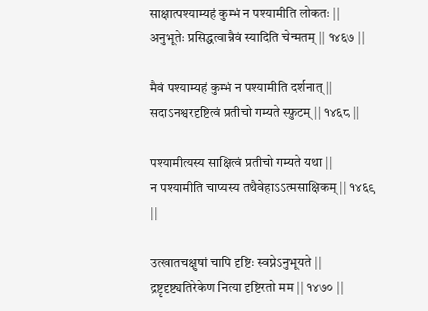साक्षात्पश्याम्यहं कुम्भं न पश्यामीति लोकतः ||
अनुभूतेः प्रसिद्धत्वान्नैवं स्यादिति चेन्मतम् || १४६७ ||

मैवं पश्याम्यहं कुम्भं न पश्यामीति दर्शनात् ||
सदाऽनश्वरदृष्टित्वं प्रतीचो गम्यते स्फ़ुटम् || १४६८ ||

पश्यामीत्यस्य साक्षित्वं प्रतीचो गम्यते यथा ||
न पश्यामीति चाप्यस्य तथैवेहाऽऽत्मसाक्षिकम् || १४६९ ||

उत्खातचक्षुषां चापि दृष्टिः स्वप्नेऽनुभूयते ||
द्रष्टृदृष्ट्यतिरेकेण नित्या दृष्टिरतो मम || १४७० ||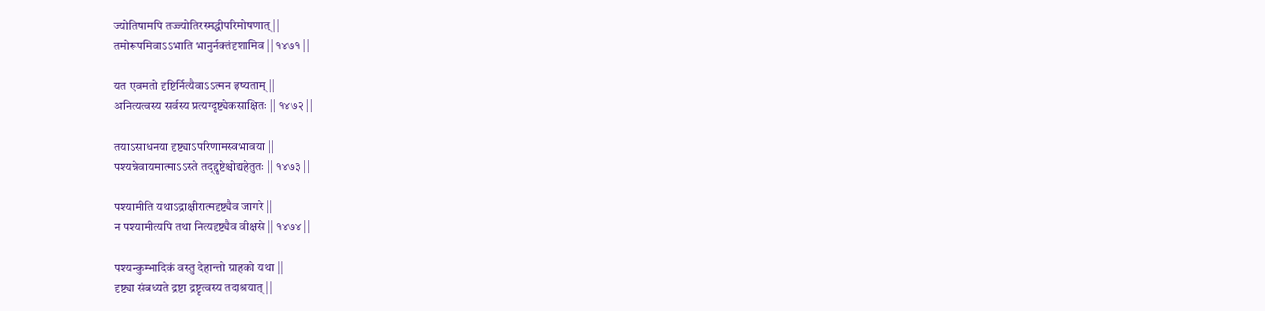ज्योतिषामपि तज्ज्योतिरस्मद्धीपरिमोषणात् ||
तमोरूपमिवाऽऽभाति भानुर्नक्तंदृशामिव || १४७१ ||

यत एवमतो दृष्टिर्नित्यैवाऽऽत्मन इष्यताम् ||
अनित्यत्वस्य सर्वस्य प्रत्यग्दृष्ट्येकसाक्षितः || १४७२ ||

तयाऽसाधनया दृष्ट्याऽपरिणामस्वभावया ||
पश्यन्नेवायमात्माऽऽस्ते तद्‍द्दृष्टेश्चोद्यहेतुतः || १४७३ ||

पश्यामीति यथाऽद्राक्षीरात्मदृष्ट्यैव जागरे ||
न पश्यामीत्यपि तथा नित्यदृष्ट्यैव वीक्षसे || १४७४ ||

पश्यन्कुम्भादिकं वस्तु देहान्तो ग्राहको यथा ||
दृष्ट्या संबध्यते द्रष्टा द्रष्टृत्वस्य तदाश्रयात् ||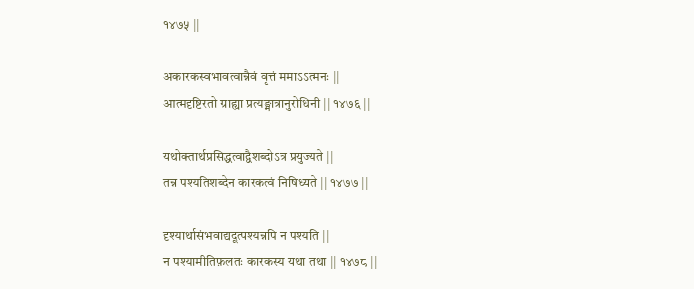१४७५ ||

अकारकस्वभावत्वान्नैवं वृत्तं ममाऽऽत्मनः ||
आत्मदृष्टिरतो ग्राह्या प्रत्यङ्मात्रानुरोधिनी || १४७६ ||

यथोक्तार्थप्रसिद्धत्वाद्वैशब्दोऽत्र प्रयुज्यते ||
तन्न पश्यतिशब्देन कारकत्वं निषिध्यते || १४७७ ||

दृश्यार्थासंभवाद्यदूत्पश्यन्नपि न पश्यति ||
न पश्यामीतिफ़लतः कारकस्य यथा तथा || १४७८ ||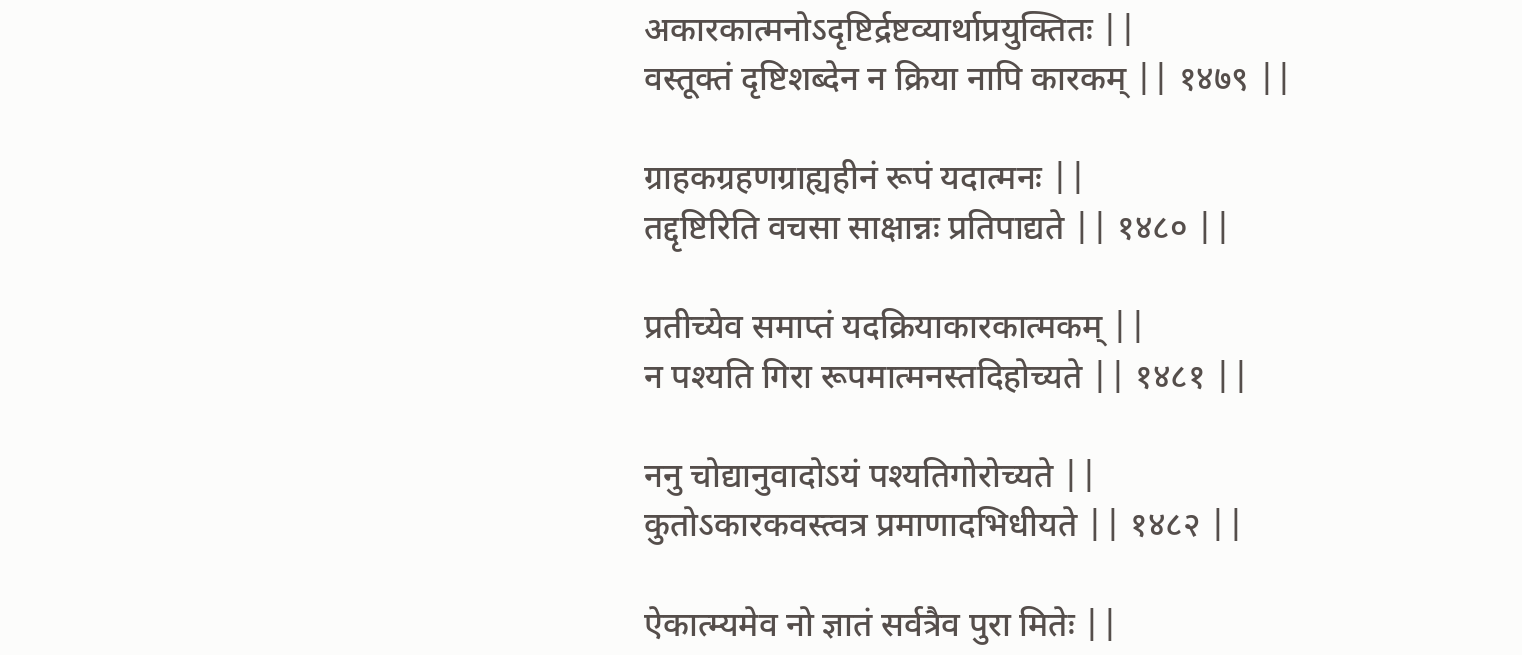अकारकात्मनोऽदृष्टिर्द्रष्टव्यार्थाप्रयुक्तितः ||
वस्तूक्तं दृष्टिशब्देन न क्रिया नापि कारकम् || १४७९ ||

ग्राहकग्रहणग्राह्यहीनं रूपं यदात्मनः ||
तद्दृष्टिरिति वचसा साक्षान्नः प्रतिपाद्यते || १४८० ||

प्रतीच्येव समाप्तं यदक्रियाकारकात्मकम् ||
न पश्यति गिरा रूपमात्मनस्तदिहोच्यते || १४८१ ||

ननु चोद्यानुवादोऽयं पश्यतिगोरोच्यते ||
कुतोऽकारकवस्त्वत्र प्रमाणादभिधीयते || १४८२ ||

ऐकात्म्यमेव नो ज्ञातं सर्वत्रैव पुरा मितेः ||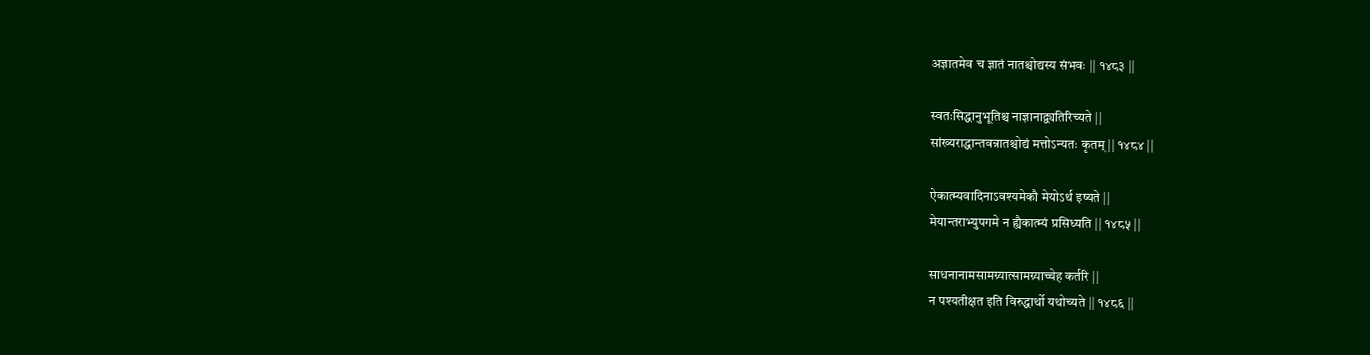अज्ञातमेव च ज्ञातं नातश्चोद्यस्य संभवः || १४८३ ||

स्वतःसिद्धानुभूतिश्च नाज्ञानाद्व्यतिरिच्यते ||
सांख्यराद्धान्तवन्नातश्चोद्यं मत्तोऽन्यतः कृतम् || १४८४ ||

ऐकात्म्यवादिनाऽवश्यमेकौ मेयोऽर्थ इष्यते ||
मेयान्तराभ्युपगमे न ह्यैकात्म्यं प्रसिध्यति || १४८५ ||

साधनानामसामग्र्यात्सामग्र्याच्चेह कर्तरि ||
न पश्यतीक्षत इति विरुद्धार्थो यथोच्यते || १४८६ ||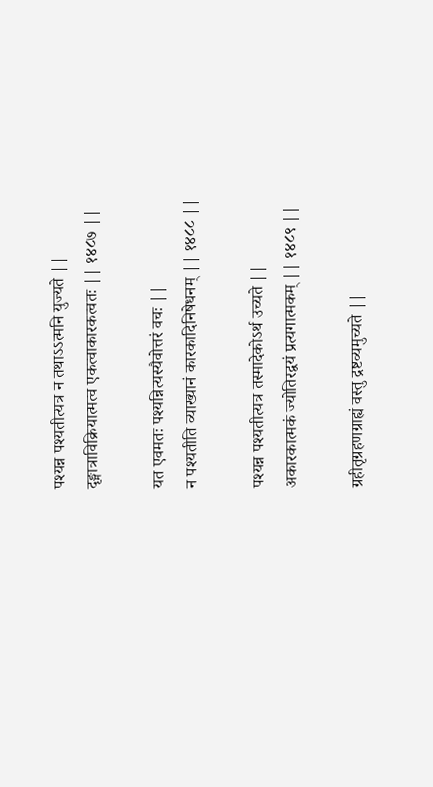पश्यन्न पश्यतीत्यत्र न तथाऽऽत्मनि युज्यते ||
दृङ्मात्राविक्रियात्मत्व एकत्वाकारकत्वतः || १४८७ ||

यत एवमतः पश्यन्नित्यस्यैवोत्तरं वचः ||
न पश्यतीति व्याख्यानं कारकादिनिषेधनम् || १४८८ ||

पश्यन्न पश्यतीत्यत्र तस्मादेकोऽर्थ उच्यते ||
अकारकात्मकं ज्योतिरद्वयं प्रत्यगात्मकम् || १४८९ ||

ग्रहीतृग्रहणग्राह्यं वस्तु द्रष्टव्यमुच्यते ||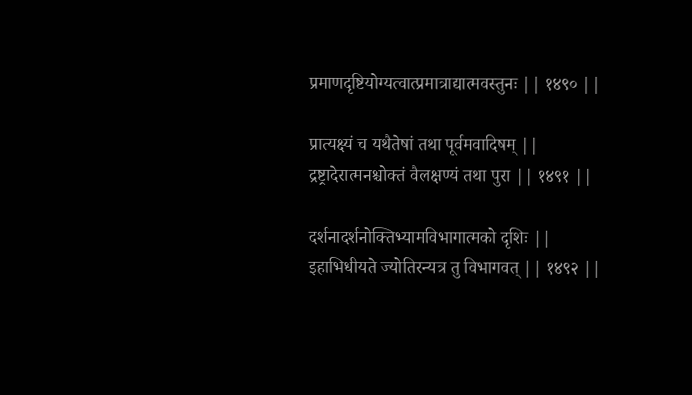प्रमाणदृष्टियोग्यत्वात्प्रमात्राद्यात्मवस्तुनः || १४९० ||

प्रात्यक्ष्यं च यथैतेषां तथा पूर्वमवादिषम् ||
द्रष्ट्रादेरात्मनश्चोक्तं वैलक्षण्यं तथा पुरा || १४९१ ||

दर्शनादर्शनोक्तिभ्यामविभागात्मको दृशिः ||
इहाभिधीयते ज्योतिरन्यत्र तु विभागवत् || १४९२ ||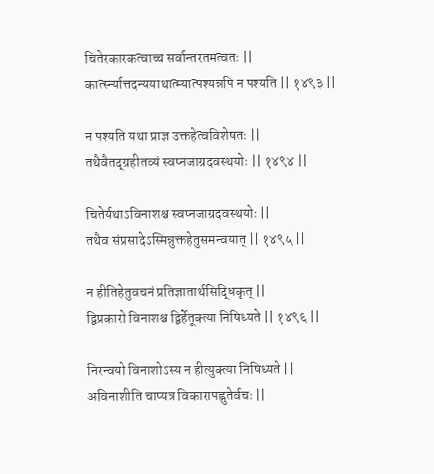चितेरकारकत्वाच्च सर्वान्तरतमत्वतः ||
कार्त्स्न्यात्तदन्ययाथात्म्यात्पश्यन्नपि न पश्यति || १४९३ ||

न पश्यति यथा प्राज्ञ उक्तहेत्वविशेषतः ||
तथैवैतद्ग्रहीतव्यं स्वप्नजाग्रदवस्थयोः || १४९४ ||

चितेर्यथाऽविनाशश्च स्वप्नजाग्रदवस्थयोः ||
तथैव संप्रसादेऽस्मिन्नुक्तहेतुसमन्वयात् || १४९५ ||

न हीतिहेतुवचनं प्रतिज्ञातार्थसिद्धिकृत् ||
द्विप्रकारो विनाशश्च द्विर्हेतूक्त्या निषिध्यते || १४९६ ||

निरन्वयो विनाशोऽस्य न हीत्युक्त्या निषिध्यते ||
अविनाशीति चाप्यत्र विकारापह्नुतेर्वचः ||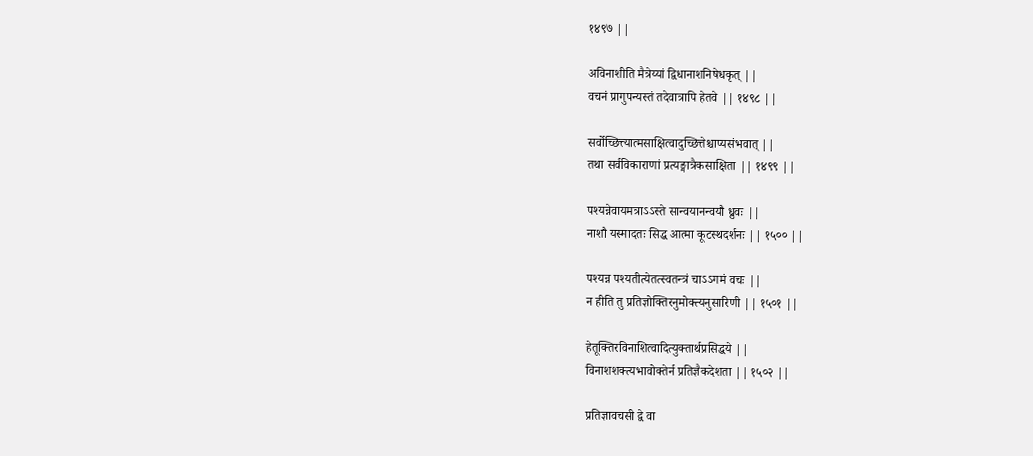१४९७ ||

अविनाशीति मैत्रेय्यां द्विधानाशनिषेधकृत् ||
वचनं प्रागुपन्यस्तं तदेवात्रापि हेतवे || १४९८ ||

सर्वोच्छित्त्यात्मसाक्षित्वादुच्छित्तेश्चाप्यसंभवात् ||
तथा सर्वविकाराणां प्रत्यङ्मात्रैकसाक्षिता || १४९९ ||

पश्यन्नेवायमत्राऽऽस्ते सान्वयानन्वयौ ध्रुवः ||
नाशौ यस्मादतः सिद्ध आत्मा कूटस्थदर्शनः || १५०० ||

पश्यन्न पश्यतीत्येतत्स्वतन्त्रं चाऽऽगमं वचः ||
न हीति तु प्रतिज्ञोक्तिरनुमोक्त्यनुसारिणी || १५०१ ||

हेतूक्तिरविनाशित्वादित्युक्तार्थप्रसिद्धये ||
विनाशशक्त्यभावोक्तेर्न प्रतिज्ञैकदेशता || १५०२ ||

प्रतिज्ञावचसी द्वे वा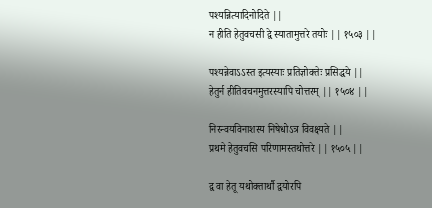पश्यन्नित्यादिनोदिते ||
न हीति हेतुवचसी द्वे स्यातामुत्तरे तयोः || १५०३ ||

पश्यन्नेवाऽऽस्त इत्यस्याः प्रतिज्ञोक्तेः प्रसिद्धये ||
हेतुर्न हीतिवचनमुत्तरस्यापि चोत्तरम् || १५०४ ||

निरन्वयविनाशस्य निषेधोऽत्र विवक्ष्यते ||
प्रथमे हेतुवचसि परिणामस्तथोत्तरे || १५०५ ||

द्व वा हेतू यथोक्तार्थौ द्वयोरपि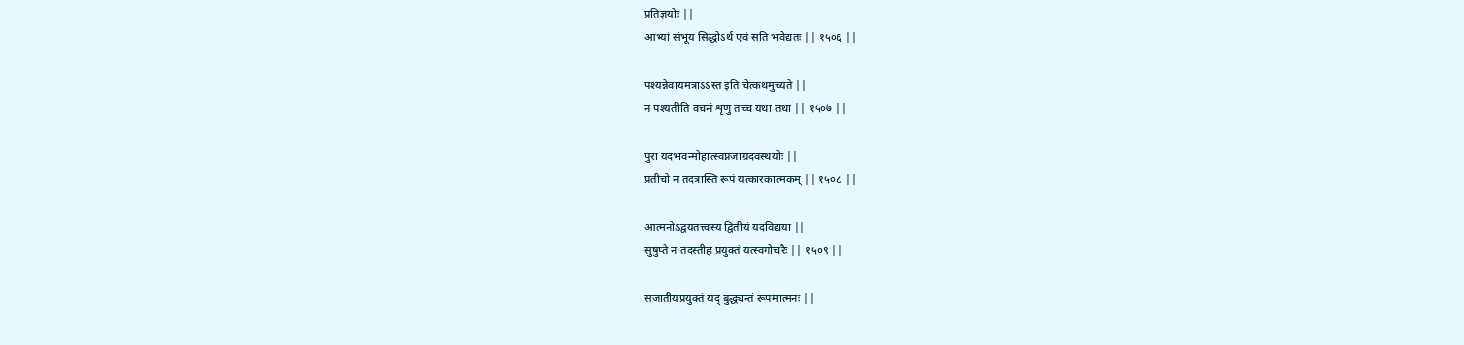प्रतिज्ञयोः ||
आभ्यां संभूय सिद्धोऽर्थ एवं सति भवेद्यतः || १५०६ ||

पश्यन्नेवायमत्राऽऽस्त इति चेत्कथमुच्यते ||
न पश्यतीति वचनं शृणु तच्च यथा तथा || १५०७ ||

पुरा यदभवन्मोहात्स्वप्नजाग्रदवस्थयोः ||
प्रतीचो न तदत्रास्ति रूपं यत्कारकात्मकम् || १५०८ ||

आत्मनोऽद्वयतत्त्वस्य द्वितीयं यदविद्यया ||
सुषुप्ते न तदस्तीह प्रयुक्तं यत्स्वगोचरैः || १५०९ ||

सजातीयप्रयुक्तं यद् बुद्ध्यन्तं रूपमात्मनः ||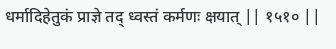धर्मादिहेतुकं प्राज्ञे तद् ध्वस्तं कर्मणः क्षयात् || १५१० ||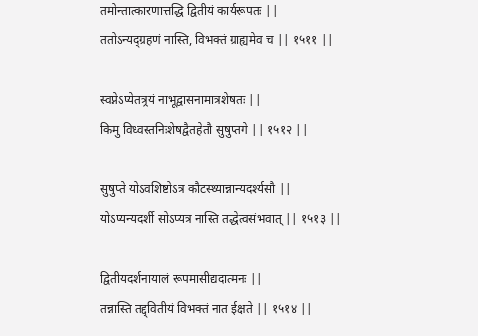तमोन्तात्कारणात्तद्धि द्वितीयं कार्यरूपतः ||
ततोऽन्यद्ग्रहणं नास्ति, विभक्तं ग्राह्यमेव च || १५११ ||

स्वप्नेऽप्येतत्र्रयं नाभूद्वासनामात्रशेषतः ||
किमु विध्वस्तनिःशेषद्वैतहेतौ सुषुप्तगे || १५१२ ||

सुषुप्ते योऽवशिष्टोऽत्र कौटस्थ्यान्नान्यदर्श्यसौ ||
योऽप्यन्यदर्शी सोऽप्यत्र नास्ति तद्धेत्वसंभवात् || १५१३ ||

द्वितीयदर्शनायालं रूपमासीद्यदात्मनः ||
तन्नास्ति तद्द्वितीयं विभक्तं नात ईक्षते || १५१४ ||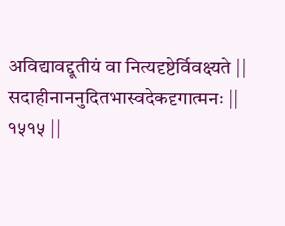अविद्यावद्दूतीयं वा नित्यदृष्टेर्विवक्ष्यते ||
सदाहीनाननुदितभास्वदेकदृगात्मनः || १५१५ ||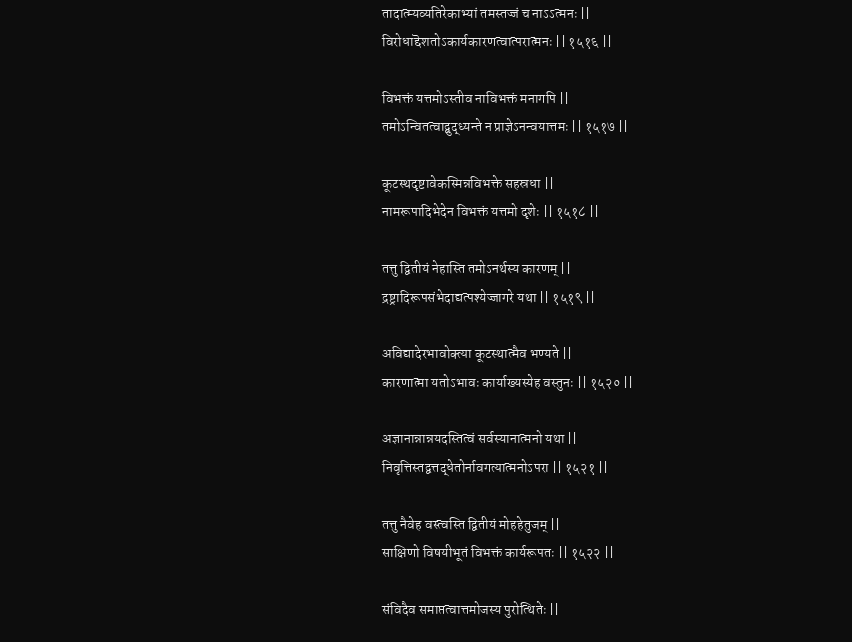तादात्म्यव्यतिरेकाभ्यां तमस्तज्जं च नाऽऽत्मनः ||
विरोधाद्दॆशतोऽकार्यकारणत्वात्परात्मनः || १५१६ ||

विभक्तं यत्तमोऽस्तीव नाविभक्तं मनागपि ||
तमोऽन्वितत्वाद्बुद्ध्यन्ते न प्राज्ञेऽनन्वयात्तमः || १५१७ ||

कूटस्थदृष्टावेकस्मिन्नविभक्ते सहस्रधा ||
नामरूपादिभेदेन विभक्तं यत्तमो दृशेः || १५१८ ||

तत्तु द्वितीयं नेहास्ति तमोऽनर्थस्य कारणम् ||
द्रष्ट्रादिरूपसंभेदाद्यत्पश्येज्जागरे यथा || १५१९ ||

अविद्यादेरभावोक्त्या कूटस्थात्मैव भण्यते ||
कारणात्मा यतोऽभावः कार्याख्यस्येह वस्तुनः || १५२० ||

अज्ञानान्नान्नयदस्तित्वं सर्वस्यानात्मनो यथा ||
निवृत्तिस्तद्वत्तद्धेतोर्नावगत्यात्मनोऽपरा || १५२१ ||

तत्तु नैवेह वस्त्वस्ति द्वितीयं मोहहेतुजम् ||
साक्षिणो विषयीभूतं विभक्तं कार्यरूपतः || १५२२ ||

संविदैव समाप्तत्वात्तमोजस्य पुरोत्थितेः ||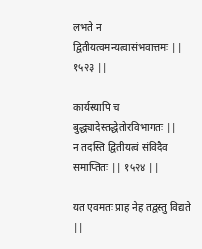लभते न द्वितीयत्वमन्यत्वासंभवात्तमः || १५२३ ||

कार्यस्यापि च बुद्ध्यादेस्तद्धेतोरविभागतः ||
न तदस्ति द्वितीयत्वं संविदैव समाप्तितः || १५२४ ||

यत एवमतः प्राह नेह तद्वस्तु विद्यते ||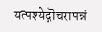यत्पश्येद्गॊचरापन्नं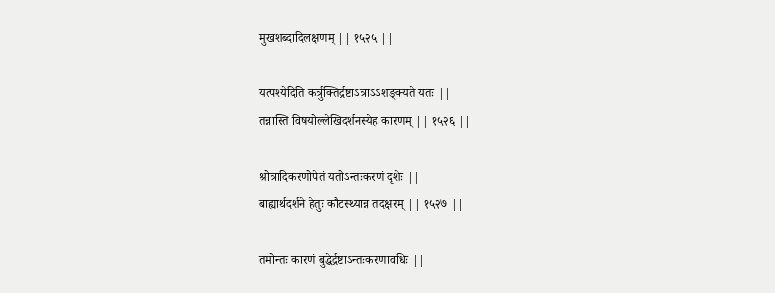मुखशब्दादिलक्षणम् || १५२५ ||

यत्पश्येदिति कर्त्रुक्तिर्द्रष्टाऽत्राऽऽशङ्क्यते यतः ||
तन्नास्ति विषयोल्लेखिदर्शनस्येह कारणम् || १५२६ ||

श्रोत्रादिकरणोपेतं यतोऽन्तःकरणं दृशेः ||
बाह्यार्थदर्शने हेतुः कौटस्थ्यान्न तदक्षरम् || १५२७ ||

तमोन्तः कारणं बुद्धेर्द्रष्टाऽन्तःकरणावधिः ||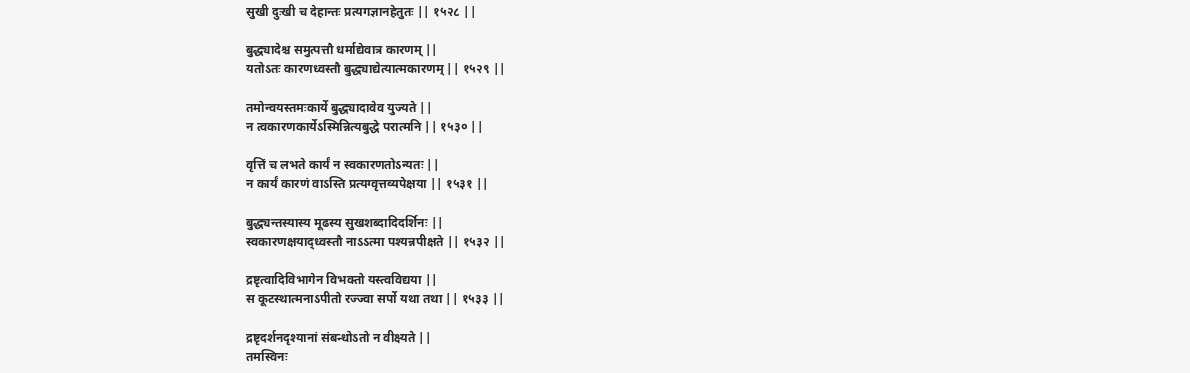सुखी दुःखी च देहान्तः प्रत्यगज्ञानहेतुतः || १५२८ ||

बुद्ध्यादेश्च समुत्पत्तौ धर्माद्येवात्र कारणम् ||
यतोऽतः कारणध्वस्तौ बुद्ध्याद्येत्यात्मकारणम् || १५२९ ||

तमोन्वयस्तमःकार्ये बुद्ध्यादावेव युज्यते ||
न त्वकारणकार्येऽस्मिन्नित्यबुद्धे परात्मनि || १५३० ||

वृत्तिं च लभते कार्यं न स्वकारणतोऽन्यतः ||
न कार्यं कारणं वाऽस्ति प्रत्यग्वृत्तव्यपेक्षया || १५३१ ||

बुद्ध्यन्तस्यास्य मूढस्य सुखशब्दादिदर्शिनः ||
स्वकारणक्षयाद्ध्वस्तौ नाऽऽत्मा पश्यन्नपीक्षते || १५३२ ||

द्रष्टृत्वादिविभागेन विभक्तो यस्त्वविद्यया ||
स कूटस्थात्मनाऽपीतो रज्ज्वा सर्पो यथा तथा || १५३३ ||

द्रष्टृदर्शनदृश्यानां संबन्धोऽतो न वीक्ष्यते ||
तमस्विनः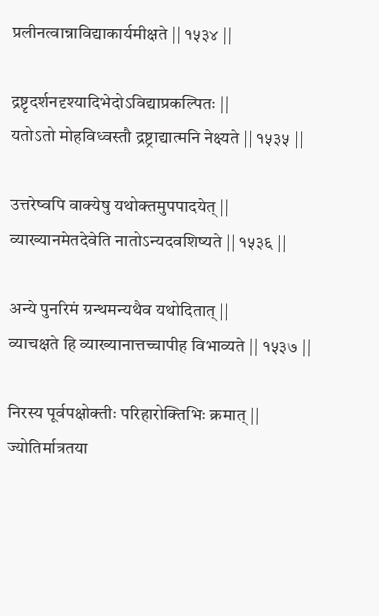प्रलीनत्वान्नाविद्याकार्यमीक्षते || १५३४ ||

द्रष्टृदर्शनदृश्यादिभेदोऽविद्याप्रकल्पितः ||
यतोऽतो मोहविध्वस्तौ द्रष्ट्राद्यात्मनि नेक्ष्यते || १५३५ ||

उत्तरेष्वपि वाक्येषु यथोक्तमुपपादयेत् ||
व्याख्यानमेतदेवेति नातोऽन्यदवशिष्यते || १५३६ ||

अन्ये पुनरिमं ग्रन्थमन्यथैव यथोदितात् ||
व्याचक्षते हि व्याख्यानात्तच्चापीह विभाव्यते || १५३७ ||

निरस्य पूर्वपक्षोक्तीः परिहारोक्तिभिः क्रमात् ||
ज्योतिर्मात्रतया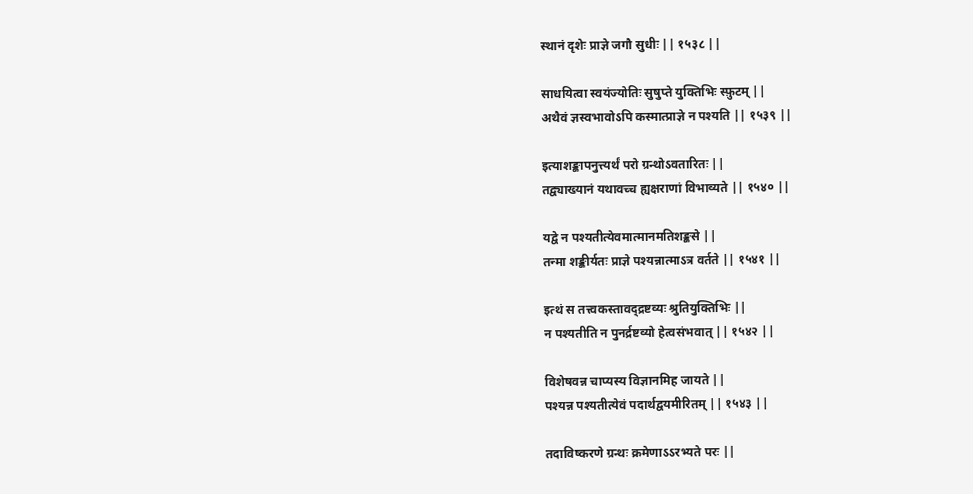स्थानं दृशेः प्राज्ञे जगौ सुधीः || १५३८ ||

साधयित्वा स्वयंज्योतिः सुषुप्ते युक्तिभिः स्फ़ुटम् ||
अथैवं ज्ञस्वभावोऽपि कस्मात्प्राज्ञे न पश्यति || १५३९ ||

इत्याशङ्कापनुत्त्यर्थं परो ग्रन्थोऽवतारितः ||
तद्व्याख्यानं यथावच्च ह्यक्षराणां विभाव्यते || १५४० ||

यद्वे न पश्यतीत्येवमात्मानमतिशङ्कसे ||
तन्मा शङ्कीर्यतः प्राज्ञे पश्यन्नात्माऽत्र वर्तते || १५४१ ||

इत्थं स तत्त्वकस्तावद्द्रष्टव्यः श्रुतियुक्तिभिः ||
न पश्यतीति न पुनर्द्रष्टव्यो हेत्वसंभवात् || १५४२ ||

विशेषवन्न चाप्यस्य विज्ञानमिह जायते ||
पश्यन्न पश्यतीत्येवं पदार्थद्वयमीरितम् || १५४३ ||

तदाविष्करणे ग्रन्थः क्रमेणाऽऽरभ्यते परः ||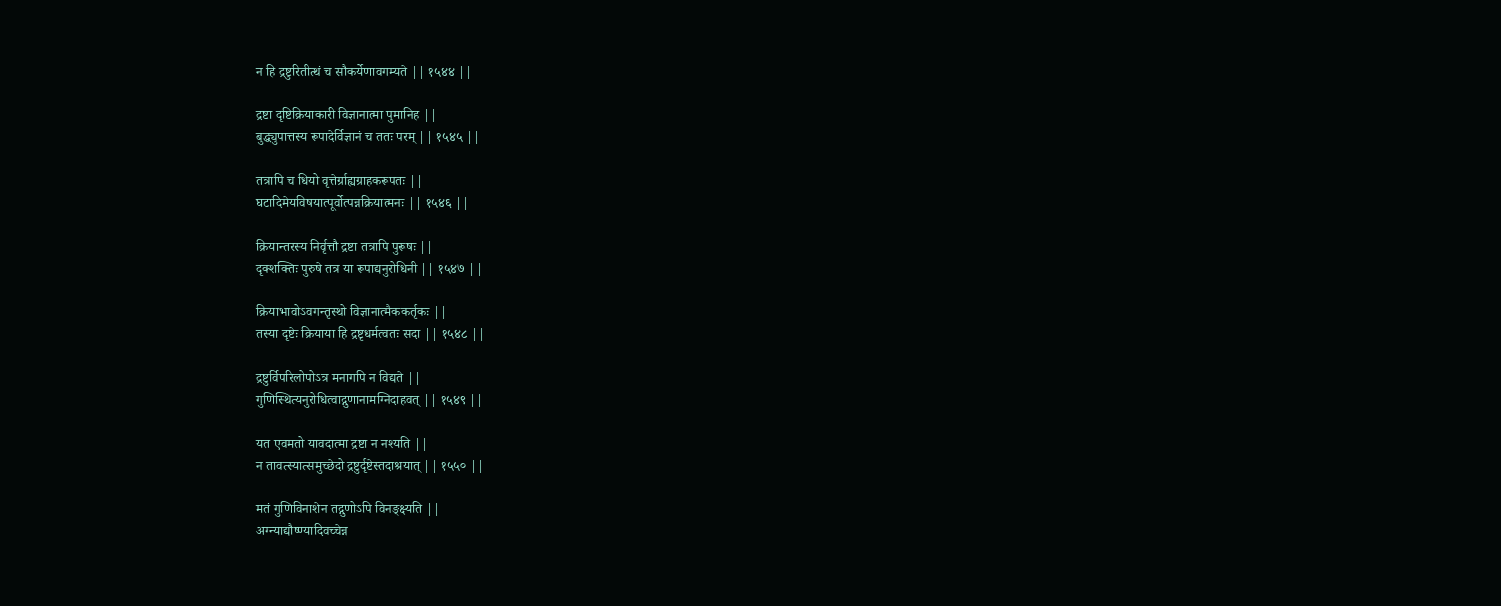न हि द्रष्टुरितीत्थं च सौकर्येणावगम्यते || १५४४ ||

द्रष्टा दृष्टिक्रियाकारी विज्ञानात्मा पुमानिह ||
बुद्ध्युपात्तस्य रूपादेर्विज्ञानं च ततः परम् || १५४५ ||

तत्रापि च धियो वृत्तेर्ग्राह्यग्राहकरूपतः ||
घटादिमेयविषयात्पूर्वोत्पन्नक्रियात्मनः || १५४६ ||

क्रियान्तरस्य निर्वृत्तौ द्रष्टा तत्रापि पुरूषः ||
दृक्‍शक्तिः पुरुषे तत्र या रूपाद्यनुरोधिनी || १५४७ ||

क्रियाभावोऽवगन्तृस्थो विज्ञानात्मैककर्तृकः ||
तस्या दृष्टेः क्रियाया हि द्रष्टृधर्मत्वतः सदा || १५४८ ||

द्रष्टुर्विपरिलोपोऽत्र मनागपि न विद्यते ||
गुणिस्थित्यनुरोधित्वाद्गुणानामग्निदाहवत् || १५४९ ||

यत एवमतो यावदात्मा द्रष्टा न नश्यति ||
न तावत्स्यात्समुच्छेदो द्रष्टुर्दृष्टेस्तदाश्रयात् || १५५० ||

मतं गुणिविनाशेन तद्गुणोऽपि विनङ्क्ष्यति ||
अग्न्याद्यौष्ण्यादिवच्चेन्न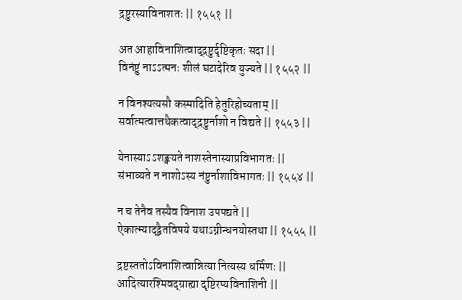द्रष्टुरस्याविनाशतः || १५५१ ||

अत आहाविनाशित्वाद्द्रष्टुर्दृष्टिकृतः सदा ||
विनंष्टुं नाऽऽत्मनः शीलं घटादेरिव युज्यते || १५५२ ||

न विनश्यत्यसौ कस्मादिति हेतुरिहोच्यताम् ||
सर्वात्मत्वात्तथैकत्वाद्द्रष्टुर्नाशो न विद्यते || १५५३ ||

येनास्याऽऽशङ्क्यते नाशस्तेनास्याप्रविभागतः ||
संभाव्यते न नाशोऽस्य नंष्टुर्नाशाविभागतः || १५५४ ||

न च तेनैव तस्यैव विनाश उपपद्यते ||
ऐकात्म्याद्द्वैतविषये यथाऽग्नीन्धनयोस्तथा || १५५५ ||

द्रष्टस्ततोऽविनाशित्वान्नित्या नित्यस्य धर्मिणः ||
आदित्यारश्मिवद्ग्राह्या दृष्टिरप्यविनाशिनी ||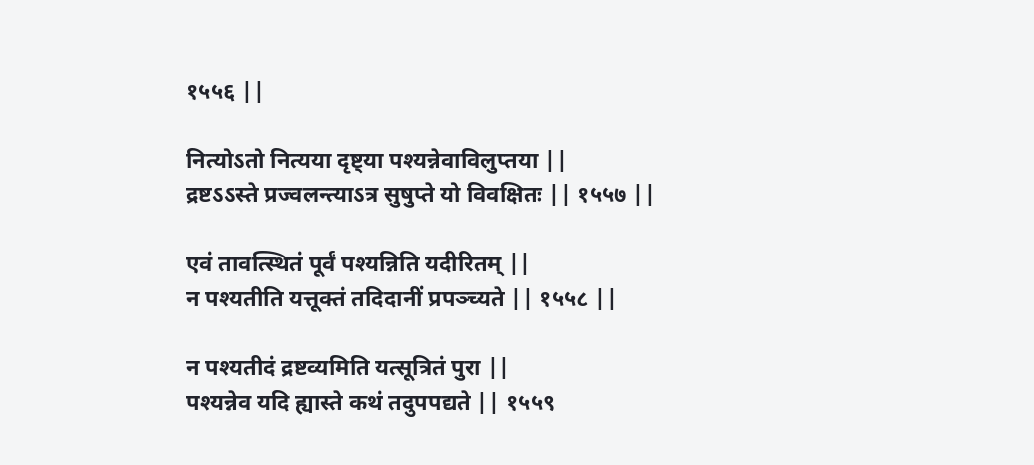१५५६ ||

नित्योऽतो नित्यया दृष्ट्या पश्यन्नेवाविलुप्तया ||
द्रष्टऽऽस्ते प्रज्वलन्त्याऽत्र सुषुप्ते यो विवक्षितः || १५५७ ||

एवं तावत्स्थितं पूर्वं पश्यन्निति यदीरितम् ||
न पश्यतीति यत्तूक्तं तदिदानीं प्रपञ्च्यते || १५५८ ||

न पश्यतीदं द्रष्टव्यमिति यत्सूत्रितं पुरा ||
पश्यन्नेव यदि ह्यास्ते कथं तदुपपद्यते || १५५९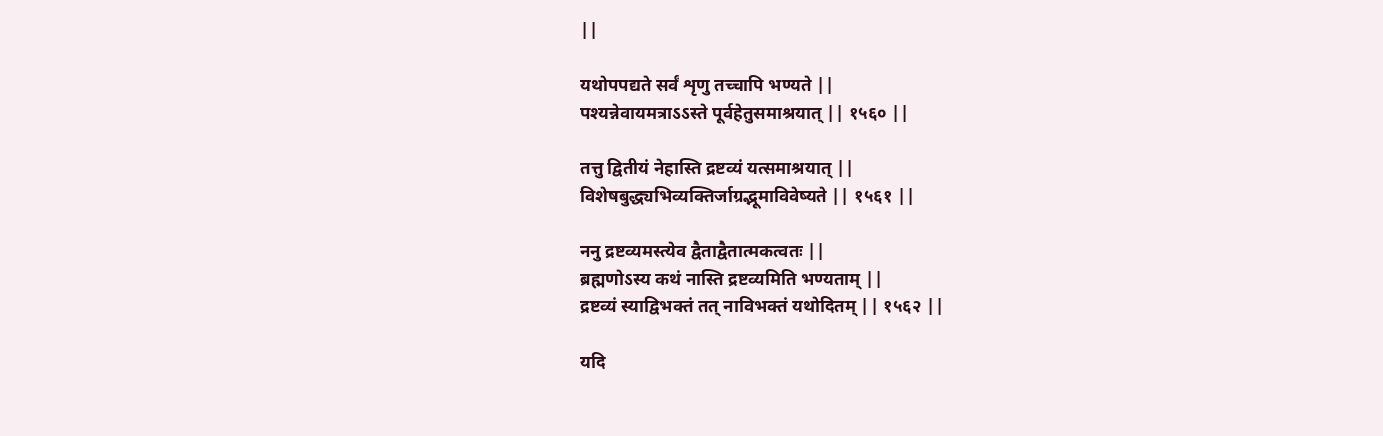||

यथोपपद्यते सर्वं शृणु तच्चापि भण्यते ||
पश्यन्नेवायमत्राऽऽस्ते पूर्वहेतुसमाश्रयात् || १५६० ||

तत्तु द्वितीयं नेहास्ति द्रष्टव्यं यत्समाश्रयात् ||
विशेषबुद्ध्यभिव्यक्तिर्जाग्रद्भूमाविवेष्यते || १५६१ ||

ननु द्रष्टव्यमस्त्येव द्वैताद्वैतात्मकत्वतः ||
ब्रह्मणोऽस्य कथं नास्ति द्रष्टव्यमिति भण्यताम् ||
द्रष्टव्यं स्याद्विभक्तं तत् नाविभक्तं यथोदितम् || १५६२ ||

यदि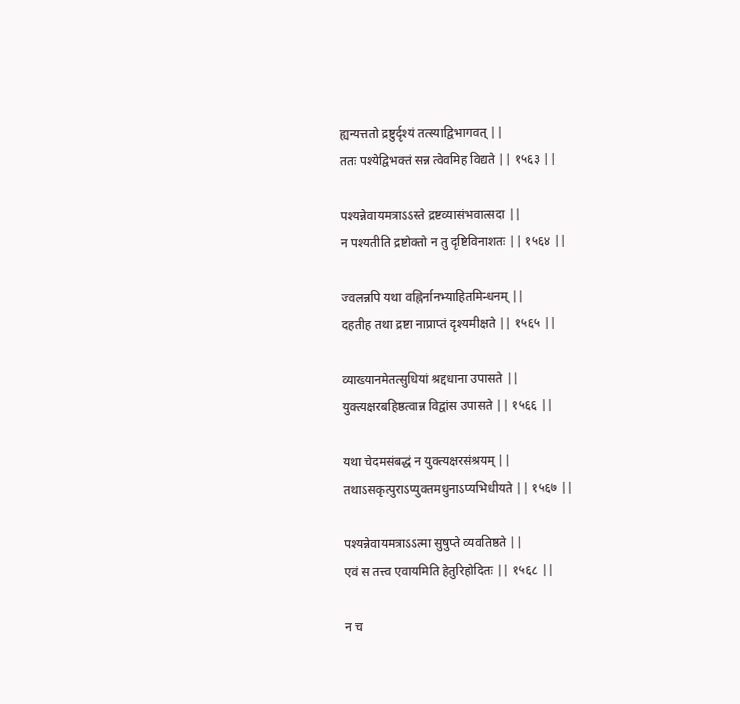ह्यन्यत्ततो द्रष्टुर्दृश्यं तत्स्याद्विभागवत् ||
ततः पश्येद्विभक्तं सन्न त्वेवमिह विद्यते || १५६३ ||

पश्यन्नेवायमत्राऽऽस्ते द्रष्टव्यासंभवात्सदा ||
न पश्यतीति द्रष्टोक्तो न तु दृष्टिविनाशतः || १५६४ ||

ज्वलन्नपि यथा वह्निर्नानभ्याहितमिन्धनम् ||
दहतीह तथा द्रष्टा नाप्राप्तं दृश्यमीक्षते || १५६५ ||

व्याख्यानमेतत्सुधियां श्रद्दधाना उपासते ||
युक्त्यक्षरबहिष्ठत्वान्न विद्वांस उपासते || १५६६ ||

यथा चेदमसंबद्धं न युक्त्यक्षरसंश्रयम् ||
तथाऽसकृत्पुराऽप्युक्तमधुनाऽप्यभिधीयते || १५६७ ||

पश्यन्नेवायमत्राऽऽत्मा सुषुप्ते व्यवतिष्ठते ||
एवं स तत्त्व एवायमिति हेतुरिहोदितः || १५६८ ||

न च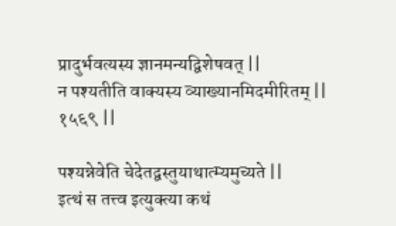प्रादुर्भवत्यस्य ज्ञानमन्यद्विशेषवत् ||
न पश्यतीति वाक्यस्य व्याख्यानमिदमीरितम् || १५६९ ||

पश्यन्नेवेति चेदेतद्वस्तुयाथात्म्यमुच्यते ||
इत्थं स तत्त्व इत्युक्त्या कथं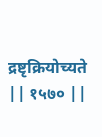द्रष्टृक्रियोच्यते || १५७० ||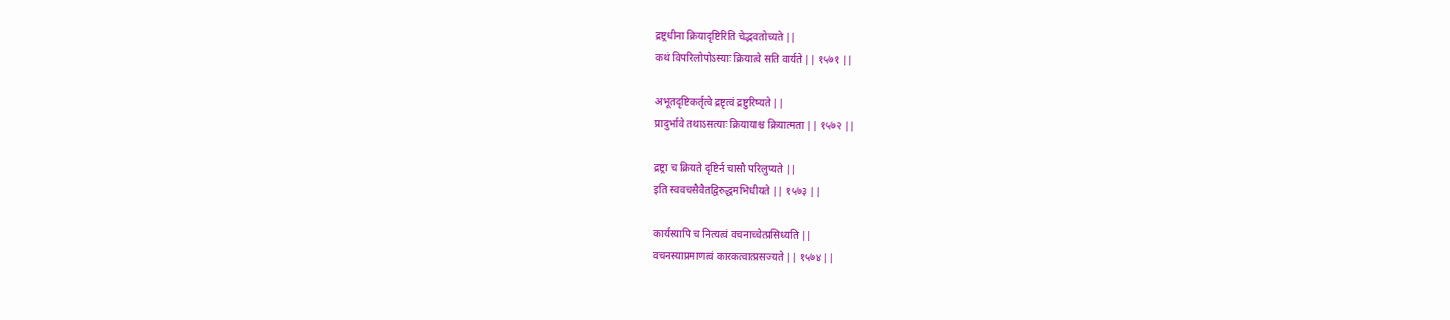द्रष्ट्रधीना क्रियादृष्टिरिति चेद्भवतोच्यते ||
कथं विपरिलोपोऽस्याः क्रियात्वे सति वार्यते || १५७१ ||

अभूतदृष्टिकर्तृत्वे द्रष्टृत्वं द्रष्टुरिष्यते ||
प्रादुर्भावे तथाऽसत्याः क्रियायाश्च क्रियात्मता || १५७२ ||

द्रष्ट्रा च क्रियते दृष्टिर्न चासौ परिलुप्यते ||
इति स्ववचसैवैतद्विरुद्धमभिधीयते || १५७३ ||

कार्यस्यापि च नित्यत्वं वचनाच्चेत्प्रसिध्यति ||
वचनस्याप्रमाणत्वं कारकत्वात्प्रसज्यते || १५७४ ||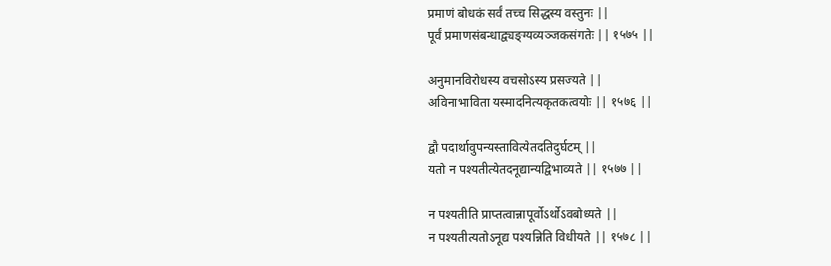प्रमाणं बोधकं सर्वं तच्च सिद्धस्य वस्तुनः ||
पूर्वं प्रमाणसंबन्धाद्व्यङ्ग्यव्यञ्जकसंगतेः || १५७५ ||

अनुमानविरोधस्य वचसोऽस्य प्रसज्यते ||
अविनाभाविता यस्मादनित्यकृतकत्वयोः || १५७६ ||

द्वौ पदार्थावुपन्यस्तावित्येतदतिदुर्घटम् ||
यतो न पश्यतीत्येतदनूद्यान्यद्विभाव्यते || १५७७ ||

न पश्यतीति प्राप्तत्वान्नापूर्वोऽर्थोऽवबोध्यते ||
न पश्यतीत्यतोऽनूद्य पश्यन्निति विधीयते || १५७८ ||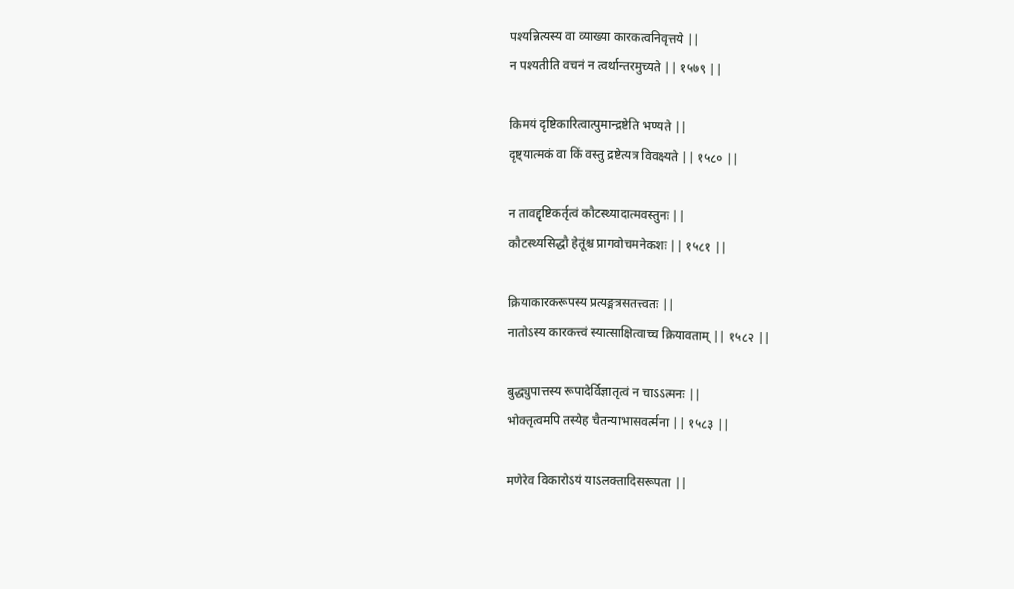पश्यन्नित्यस्य वा व्याख्या कारकत्वनिवृत्तये ||
न पश्यतीति वचनं न त्वर्थान्तरमुच्यते || १५७९ ||

किमयं दृष्टिकारित्वात्पुमान्द्रष्टेति भण्यते ||
दृष्ट्यात्मकं वा किं वस्तु द्रष्टेत्यत्र विवक्ष्यते || १५८० ||

न तावद्दृष्टिकर्तृत्वं कौटस्थ्यादात्मवस्तुनः ||
कौटस्थ्यसिद्धौ हेतूंश्च प्रागवोचमनेकशः || १५८१ ||

क्रियाकारकरूपस्य प्रत्यङ्मत्रसतत्त्वतः ||
नातोऽस्य कारकत्त्वं स्यात्साक्षित्वाच्च क्रियावताम् || १५८२ ||

बुद्ध्युपात्तस्य रूपादेर्विज्ञातृत्वं न चाऽऽत्मनः ||
भोक्तृत्वमपि तस्येह चैतन्याभासवर्त्मना || १५८३ ||

मणेरेव विकारोऽयं याऽलक्तादिसरूपता ||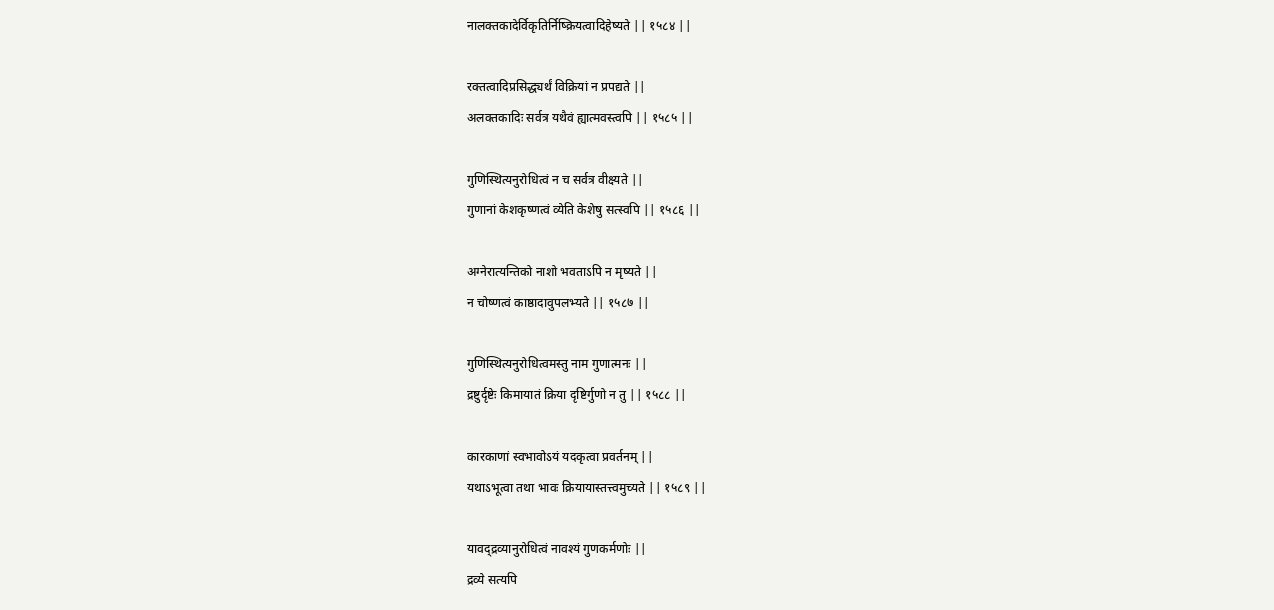नालक्तकादेर्विकृतिर्निष्क्रियत्वादिहेष्यते || १५८४ ||

रक्तत्वादिप्रसिद्ध्यर्थं विक्रियां न प्रपद्यते ||
अलक्तकादिः सर्वत्र यथैवं ह्यात्मवस्त्वपि || १५८५ ||

गुणिस्थित्यनुरोधित्वं न च सर्वत्र वीक्ष्यते ||
गुणानां केशकृष्णत्वं व्येति केशेषु सत्स्वपि || १५८६ ||

अग्नेरात्यन्तिको नाशो भवताऽपि न मृष्यते ||
न चोष्णत्वं काष्ठादावुपलभ्यते || १५८७ ||

गुणिस्थित्यनुरोधित्वमस्तु नाम गुणात्मनः ||
द्रष्टुर्दृष्टेः किमायातं क्रिया दृष्टिर्गुणो न तु || १५८८ ||

कारकाणां स्वभावोऽयं यदकृत्वा प्रवर्तनम् ||
यथाऽभूत्वा तथा भावः क्रियायास्तत्त्वमुच्यते || १५८९ ||

यावद्द्रव्यानुरोधित्वं नावश्यं गुणकर्मणोः ||
द्रव्ये सत्यपि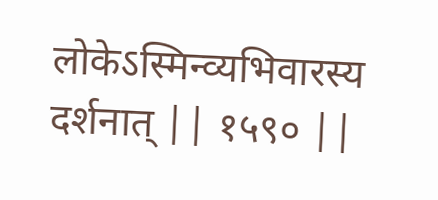लोकेऽस्मिन्व्यभिवारस्य दर्शनात् || १५९० ||